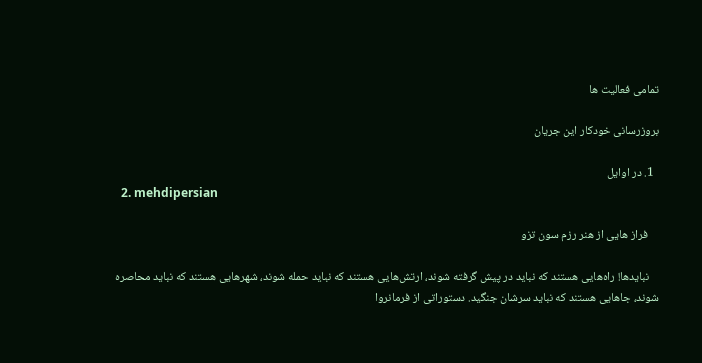تمامی فعالیت ها

بروزرسانی خودکار این جریان

  1. در اوایل
  2. mehdipersian

    فراز هایی از هنر رزم سون تزو

    نبایدها! راه‌هایی هستند که نباید در پیش گرفته شوند، ارتش‌هایی هستند که نباید حمله شوند، شهرهایی هستند که نباید محاصره شوند، جاهایی هستند که نباید سرشان جنگید. دستوراتی از فرمانروا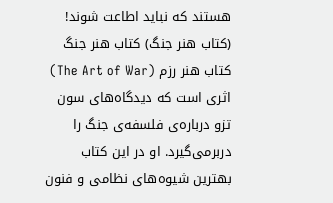هستند که نباید اطاعت شوند! (کتاب هنر جنگ) کتاب هنر جنگ کتاب هنر رزم (The Art of War) اثری است که دیدگاه‌های سون تزو درباره‌ی فلسفه‌ی جنگ را دربرمی‌گیرد. او در این کتاب بهترین شیوه‌های نظامی و فنون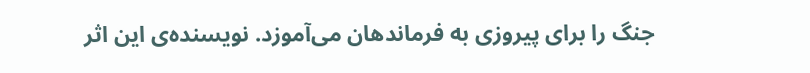جنگ را برای پیروزی به فرماندهان می‌آموزد. نویسنده‌ی این اثر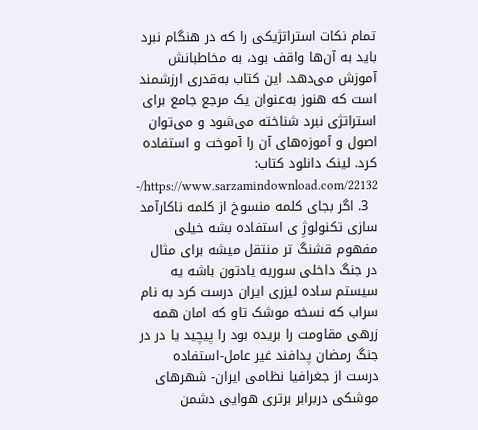تمام نکات استراتژیکی را که در هنگام نبرد باید به آن‌ها واقف بود، به مخاطبانش آموزش می‌دهد. این کتاب به‌قدری ارزشمند است که هنوز به‌عنوان یک مرجع جامع برای استراتژی نبرد شناخته می‌شود و می‌توان اصول و آموزه‌های آن را آموخت و استفاده کرد. لینک دانلود کتاب: https://www.sarzamindownload.com/22132/-
  3. اگر بجای کلمه منسوخ از کلمه ناکارآمد سازی تکنولوژِ ی استفاده بشه خیلی مفهوم قشنگ تر منتقل میشه برای مثال در جنگ داخلی سوریه یادتون باشه یه سیستم ساده لیزری ایران درست کرد به نام سراب که نسخه موشک تاو که امان همه زرهی مقاومت را بریده بود را پیچید یا در در جنگ رمضان پدافند غیر عامل-استفاده درست از جغرافیا نظامی ایران- شهرهای موشکی دربرابر برتری هوایی دشمن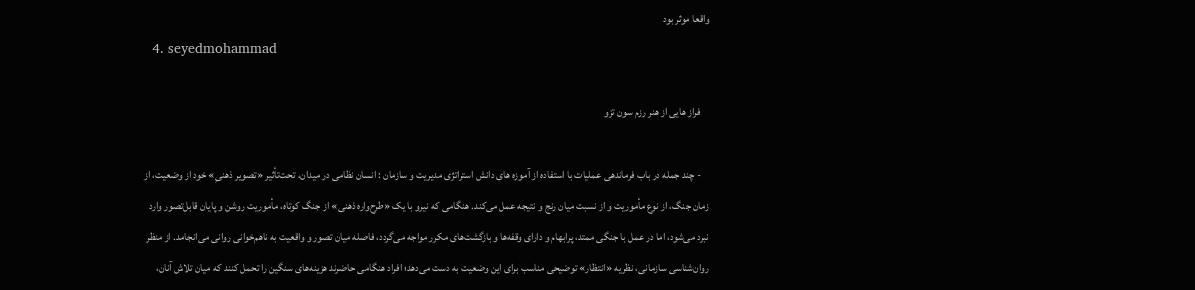واقعا موثر بود
  4. seyedmohammad

    فراز هایی از هنر رزم سون تزو

    - چند جمله در باب فرماندهی عملیات با استفاده از آموزه های دانش استراتژی مدیریت و سازمان : انسان نظامی در میدان، تحت‌تأثیر «تصویر ذهنیِ» خود از وضعیت، از زمان جنگ، از نوع مأموریت و از نسبت میان رنج و نتیجه عمل می‌کند. هنگامی که نیرو با یک «طرح‌واره ذهنی» از جنگ کوتاه، مأموریت روشن و پایان قابل‌تصور وارد نبرد می‌شود، اما در عمل با جنگی ممتد، پرابهام و دارای وقفه‌ها و بازگشت‌های مکرر مواجه می‌گردد، فاصله میان تصور و واقعیت به ناهم‌خوانی روانی می‌انجامد. از منظر روان‌شناسی سازمانی، نظریه «انتظار» توضیحی مناسب برای این وضعیت به دست می‌دهد؛ افراد هنگامی حاضرند هزینه‌های سنگین را تحمل کنند که میان تلاش آنان،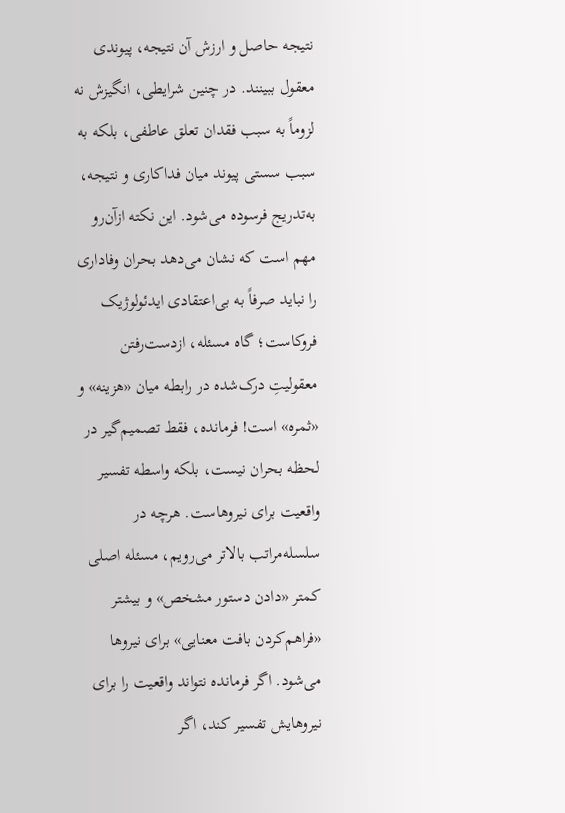نتیجه حاصل و ارزش آن نتیجه، پیوندی معقول ببینند. در چنین شرایطی، انگیزش نه لزوماً به سبب فقدان تعلق عاطفی، بلکه به سبب سستی پیوند میان فداکاری و نتیجه، به‌تدریج فرسوده می‌شود. این نکته ازآن‌رو مهم است که نشان می‌دهد بحران وفاداری را نباید صرفاً به بی‌اعتقادی ایدئولوژیک فروکاست؛ گاه مسئله، ازدست‌رفتن معقولیتِ درک‌شده در رابطه میان «هزینه» و «ثمره» است! فرمانده، فقط تصمیم‌گیر در لحظه بحران نیست، بلکه واسطه تفسیر واقعیت برای نیروهاست. هرچه در سلسله‌مراتب بالاتر می‌رویم، مسئله اصلی کمتر «دادن دستور مشخص» و بیشتر «فراهم‌کردن بافت معنایی» برای نیروها می‌شود. اگر فرمانده نتواند واقعیت را برای نیروهایش تفسیر کند، اگر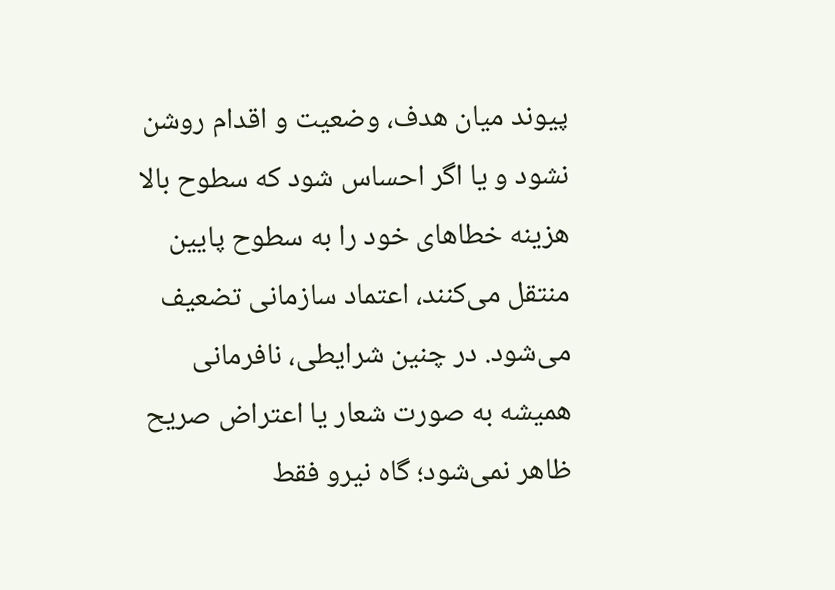پیوند میان هدف، وضعیت و اقدام روشن نشود و یا اگر احساس شود که سطوح بالا هزینه خطاهای خود را به سطوح پایین منتقل می‌کنند، اعتماد سازمانی تضعیف می‌شود. در چنین شرایطی، نافرمانی همیشه به صورت شعار یا اعتراض صریح ظاهر نمی‌شود؛ گاه نیرو فقط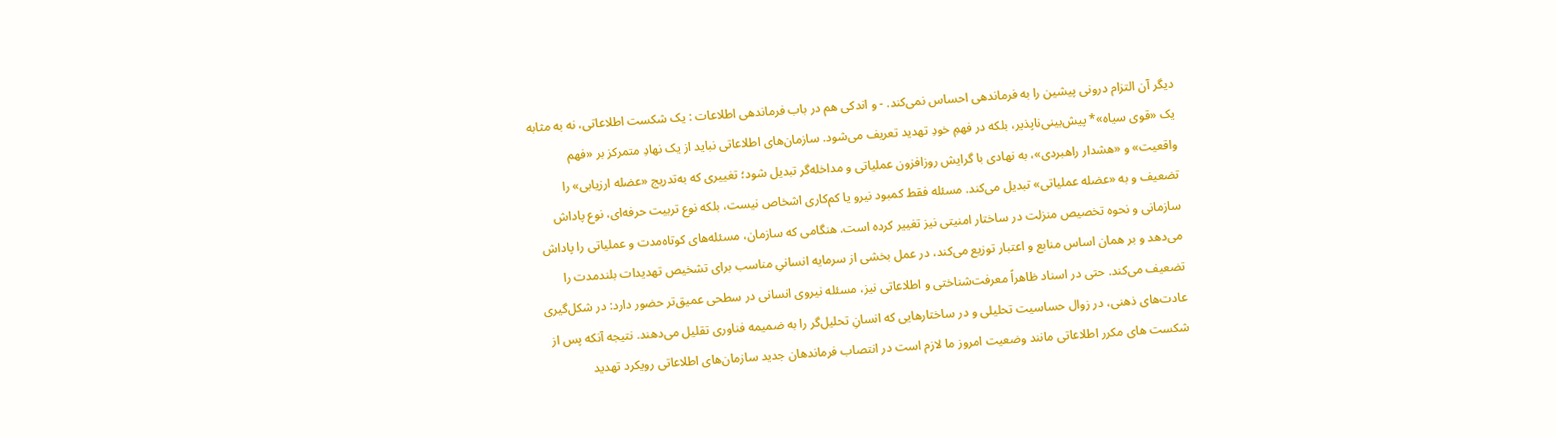دیگر آن التزام درونی پیشین را به فرماندهی احساس نمی‌کند. - و اندکی هم در باب فرماندهی اطلاعات : یک شکست اطلاعاتی، نه به مثابه یک «قوی سیاه»* پیش‌بینی‌ناپذیر، بلکه در فهمِ خودِ تهدید تعریف می‌شود. سازمان‌های اطلاعاتی نباید از یک نهادِ متمرکز بر «فهم واقعیت» و «هشدار راهبردی»، به نهادی با گرایش روزافزون عملیاتی و مداخله‌گر تبدیل شود؛ تغییری که به‌تدریج «عضله ارزیابی» را تضعیف و به «عضله عملیاتی» تبدیل می‌کند. مسئله فقط کمبود نیرو یا کم‌کاری اشخاص نیست، بلکه نوع تربیت حرفه‌ای، نوع پاداش سازمانی و نحوه تخصیص منزلت در ساختار امنیتی نیز تغییر کرده است. هنگامی که سازمان، مسئله‌های کوتاه‌مدت و عملیاتی را پاداش می‌دهد و بر همان اساس منابع و اعتبار توزیع می‌کند، در عمل بخشی از سرمایه انسانیِ مناسب برای تشخیص تهدیدات بلندمدت را تضعیف می‌کند. حتی در اسناد ظاهراً معرفت‌شناختی و اطلاعاتی نیز، مسئله نیروی انسانی در سطحی عمیق‌تر حضور دارد: در شکل‌گیری عادت‌های ذهنی، در زوال حساسیت تحلیلی و در ساختارهایی که انسانِ تحلیل‌گر را به ضمیمه فناوری تقلیل می‌دهند. نتیجه آنکه پس از شکست های مکرر اطلاعاتی مانند وضعیت امروز ما لازم است در انتصاب فرماندهان جدید سازمان‌های اطلاعاتی رویکرد تهدید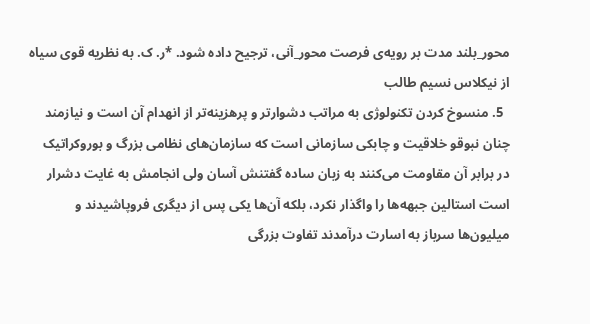محور_بلند مدت بر رویه‌ی فرصت محور_آنی، ترجیح داده شود. *ر. ک. به نظریه قوی سیاه از نیکلاس نسیم طالب
  5. منسوخ کردن تکنولوژی به مراتب دشوارتر و پرهزینه‌تر از انهدام آن است و نیازمند چنان نبوقو خلاقیت و چابکی سازمانی است که سازمان‌های نظامی بزرگ و بوروکراتیک در برابر آن مقاومت می‌کنند به زبان ساده گفتنش آسان ولی انجامش به غایت دشرار است استالین جبهه‌ها را واگذار نکرد، بلکه آن‌ها یکی پس از دیگری فروپاشیدند و میلیون‌ها سرباز به اسارت درآمدند تفاوت بزرگی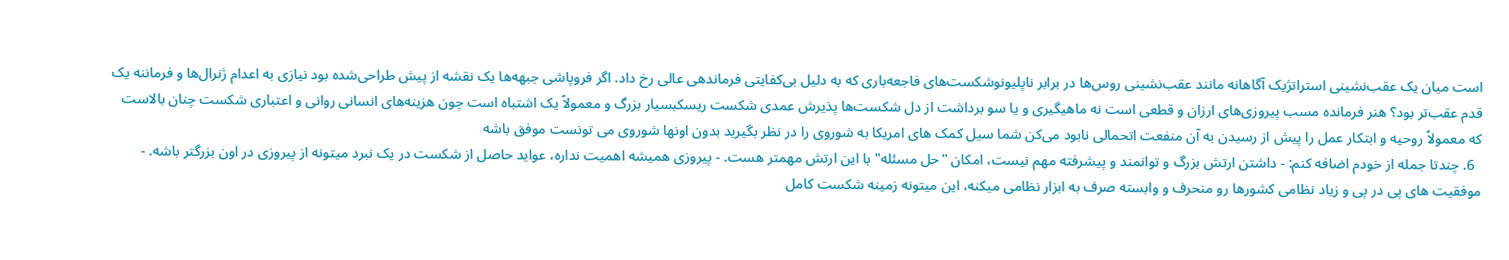است میان یک عقب‌نشینی استراتژیک آگاهانه مانند عقب‌نشینی روس‌ها در برابر ناپلیونوشکست‌های فاجعه‌باری که به دلیل بی‌کفایتی فرماندهی عالی رخ داد. اگر فروپاشی جبهه‌ها یک نقشه از پیش طراحی‌شده بود نیازی به اعدام ژنرال‌ها و فرماننه یک قدم عقب‌تر بود؟ هنر فرمانده مسب پیروزی‌های ارزان و قطعی است نه ماهیگیری و یا سو برداشت از دل شکست‌ها پذیرش عمدی شکست ریسکبسیار بزرگ و معمولاً یک اشتباه است چون هزینه‌های انسانی روانی و اعتباری شکست چنان بالاست که معمولاً روحیه و ابتکار عمل را پیش از رسیدن به آن منفعت اتحمالی نابود می‌کن شما سیل کمک های امریکا به شوروی را در نظر بگیرید بدون اونها شوروی می تونست موفق باشه
  6. چندتا جمله از خودم اضافه کنم: - داشتن ارتش بزرگ و توانمند و پیشرفته مهم نیست، امکان "حل مسئله" با این ارتش مهمتر هست. - پیروزی همیشه اهمیت نداره، عواید حاصل از شکست در یک نبرد میتونه از پیروزی در اون بزرگتر باشه. - موفقیت های پی در پی و زیاد نظامی کشورها رو منحرف و وابسته صرف به ابزار نظامی میکنه، این میتونه زمینه شکست کامل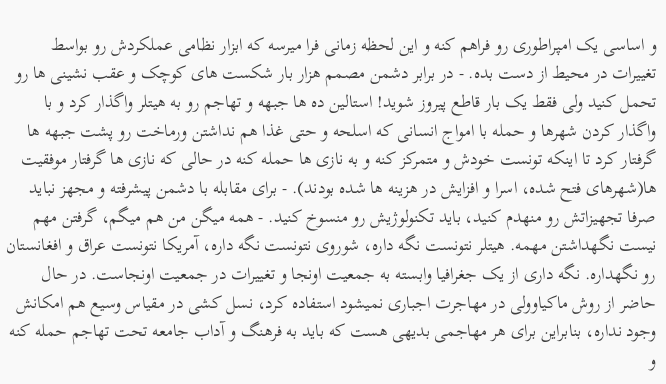و اساسی یک امپراطوری رو فراهم کنه و این لحظه زمانی فرا میرسه که ابزار نظامی عملکردش رو بواسط تغییرات در محیط از دست بده. - در برابر دشمن مصمم هزار بار شکست های کوچک و عقب نشینی ها رو تحمل کنید ولی فقط یک بار قاطع پیروز شوید! استالین ده ها جبهه و تهاجم رو به هیتلر واگذار کرد و با واگذار کردن شهرها و حمله با امواج انسانی که اسلحه و حتی غذا هم نداشتن ورماخت رو پشت جبهه ها گرفتار کرد تا اینکه تونست خودش و متمرکز کنه و به نازی ها حمله کنه در حالی که نازی ها گرفتار موفقیت ها(شهرهای فتح شده، اسرا و افزایش در هزینه ها شده بودند). - برای مقابله با دشمن پیشرفته و مجهز نباید صرفا تجهیزاتش رو منهدم کنید، باید تکنولوژیش رو منسوخ کنید. - همه میگن من هم میگم، گرفتن مهم نیست نگهداشتن مهمه. هیتلر نتونست نگه داره، شوروی نتونست نگه داره، آمریکا نتونست عراق و افغانستان رو نگهداره. نگه داری از یک جغرافیا وابسته به جمعیت اونجا و تغییرات در جمعیت اونجاست. در حال حاضر از روش ماکیاوولی در مهاجرت اجباری نمیشود استفاده کرد، نسل کشی در مقیاس وسیع هم امکانش وجود نداره، بنابراین برای هر مهاجمی بدیهی هست که باید به فرهنگ و آداب جامعه تحت تهاجم حمله کنه و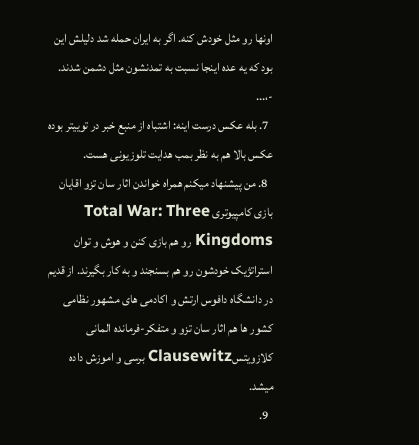اونها رو مثل خودش کنه. اگر به ایران حمله شد دلیلش این بود که یه عده اینجا نسبت به تمدنشون مثل دشمن شدند. -،...
  7. بله عکس درست اینه: اشتباه از منبع خبر در توییتر بوده عکس بالا هم به نظر بمب هدایت تلوزیونی هست.
  8. من پیشنهاد میکنم همراه خواندن اثار سان تزو اقایان بازی کامپیوتری Total War: Three Kingdoms رو هم بازی کنن و هوش و توان استراتژیک خودشون رو هم بسنجند و به کار بگیرند. از قدیم در دانشگاه دافوس ارتش و اکادمی های مشهور نظامی کشور ها هم اثار سان تزو و متفکر-فرمانده المانی کلازویتسClausewitz برسی و اموزش داده میشد.
  9.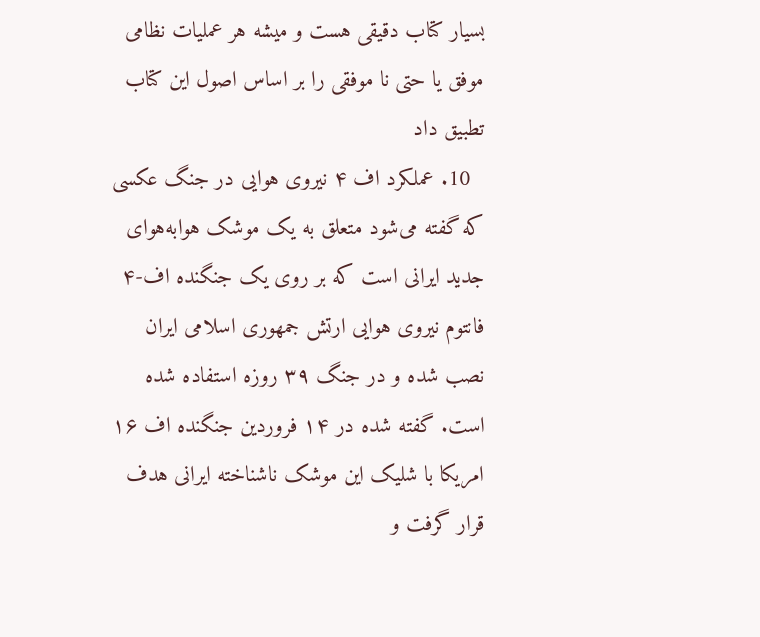بسیار کتاب دقیقی هست و میشه هر عملیات نظامی موفق یا حتی نا موفقی را بر اساس اصول این کتاب تطبیق داد
  10. عملکرد اف ۴ نیروی هوایی در جنگ عکسی که گفته می‌شود متعلق به یک موشک هوابه‌هوای جدید ایرانی است که بر روی یک جنگنده اف-۴ فانتوم نیروی هوایی ارتش جمهوری اسلامی ایران نصب شده و در جنگ ۳۹ روزه استفاده شده است. گفته شده در ۱۴ فروردین جنگنده اف ۱۶ امریکا با شلیک این موشک ناشناخته ایرانی هدف قرار گرفت و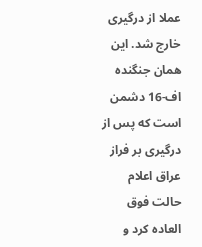عملا از درگیری خارج شد. این همان جنگنده اف-16 دشمن است که پس از درگیری بر فراز عراق اعلام حالت فوق العاده کرد و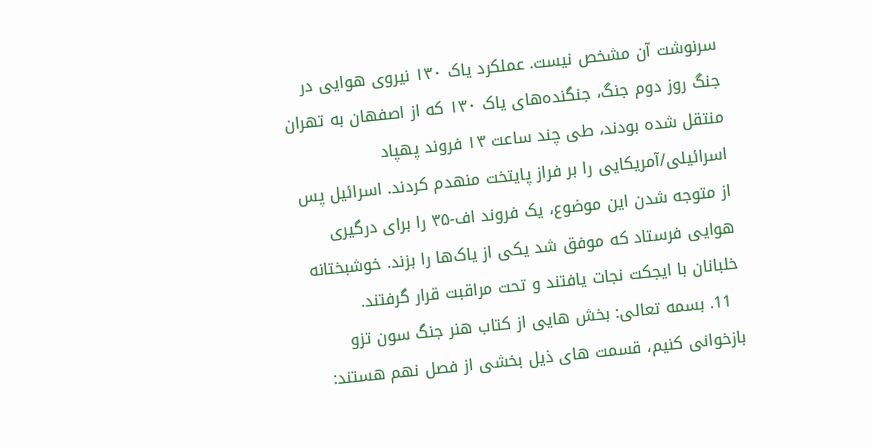سرنوشت آن مشخص نیست. عملکرد یاک ۱۳۰ نیروی هوایی در جنگ روز دوم جنگ، جنگنده‌های یاک ۱۳۰ که از اصفهان به تهران منتقل شده بودند، طی چند ساعت ۱۳ فروند پهپاد اسرائیلی/آمریکایی را بر فراز پایتخت منهدم کردند. اسرائیل پس از متوجه شدن این موضوع، یک فروند اف‑۳۵ را برای درگیری هوایی فرستاد که موفق شد یکی از یاک‌ها را بزند. خوشبختانه خلبانان با ایجکت نجات یافتند و تحت مراقبت قرار گرفتند.
  11. بسمه تعالی: بخش هایی از کتاب هنر جنگ سون تزو بازخوانی کنیم، قسمت های ذیل بخشی از فصل نهم هستند: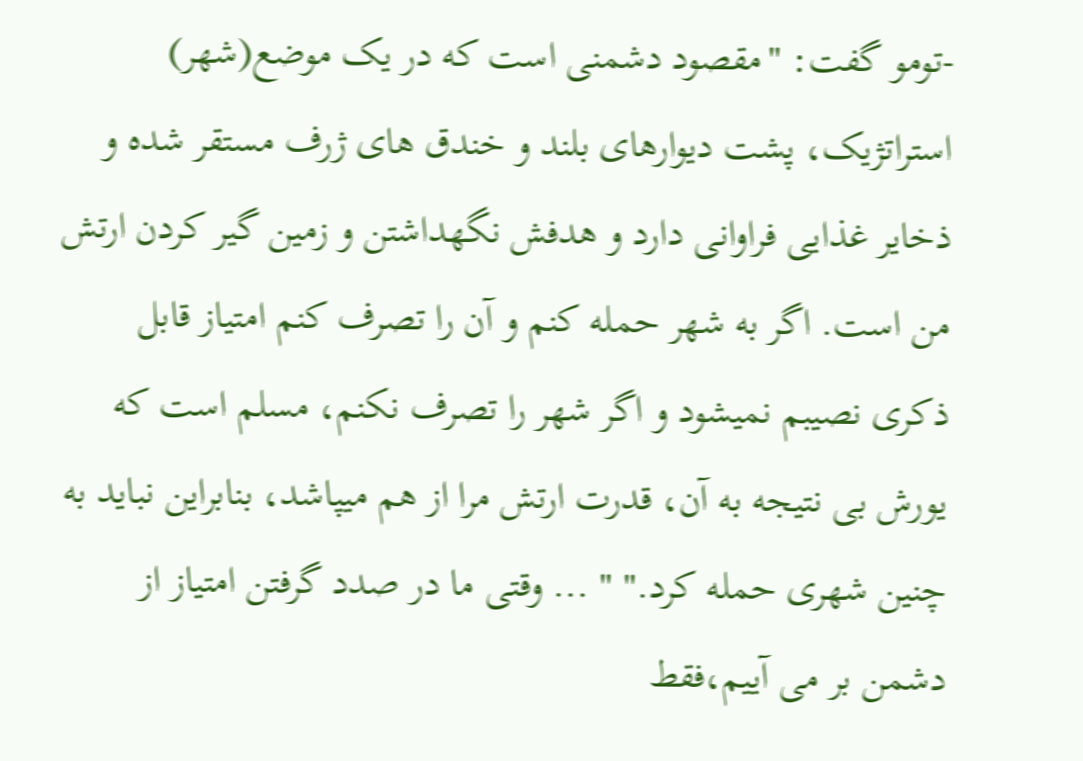-تومو گفت: "مقصود دشمنی است که در یک موضع(شهر) استراتژیک، پشت دیوارهای بلند و خندق های ژرف مستقر شده و ذخایر غذایی فراوانی دارد و هدفش نگهداشتن و زمین گیر کردن ارتش من است. اگر به شهر حمله کنم و آن را تصرف کنم امتیاز قابل ذکری نصیبم نمیشود و اگر شهر را تصرف نکنم، مسلم است که یورش بی نتیجه به آن، قدرت ارتش مرا از هم میپاشد، بنابراین نباید به چنین شهری حمله کرد." " ... وقتی ما در صدد گرفتن امتیاز از دشمن بر می آییم،فقط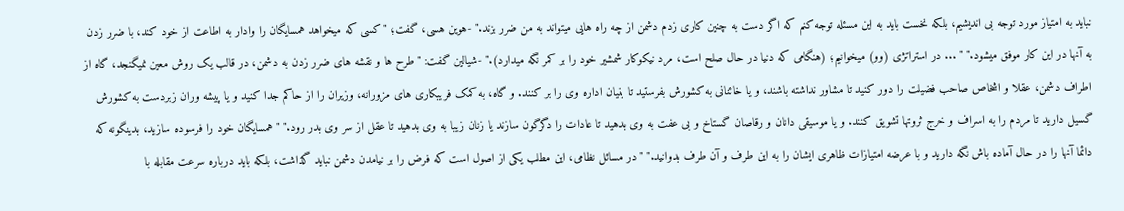نباید به امتیاز مورد توجه بی اندیشیم، بلکه نخست باید به این مسئله توجه کنم که اگر دست به چنین کاری زدم دشمن از چه راه هایی میتواند به من ضرر بزند." -هوین هسی، گفت؛ "کسی که میخواهد همسایگان را وادار به اطاعت از خود کند، با ضرر زدن به آنها در این کار موفق میشود." " ... در استراتژی (وو) میخوانیم؛ (هنگامی که دنیا در حال صلح است، مرد نیکوکار شمشیر خود را بر کمر نگه میدارد)." -شیالین گفت: "طرح ها و نقشه های ضرر زدن به دشمن، در قالب یک روش معین نمیگنجد، گاه از اطراف دشمن، عقلا و اشخاص صاحب فضیلت را دور کنید تا مشاور نداشته باشند، و یا خائنانی به کشورش بفرستید تا بنیان اداره وی را بر کنند. و گاه، به کمک فریبکاری های مزورانه، وزیران را از حاکم جدا کنید و یا پیشه وران زبردست به کشورش گسیل دارید تا مردم را به اسراف و خرج ثروتها تشویق کنند. و یا موسیقی دانان و رقاصان گستاخ و بی عفت به وی بدهید تا عادات را دگرگون سازند یا زنان زیبا به وی بدهید تا عقل از سر وی بدر رود." "همسایگان خود را فرسوده سازید، بدینگونه که دائما آنها را در حال آماده باش نگه دارید و با عرضه امتیازات ظاهری ایشان را به این طرف و آن طرف بدوانید." " در مسائل نظامی، این مطلب یکی از اصول است که فرض را بر نیامدن دشمن نباید گذاشت، بلکه باید درباره سرعت مقابله با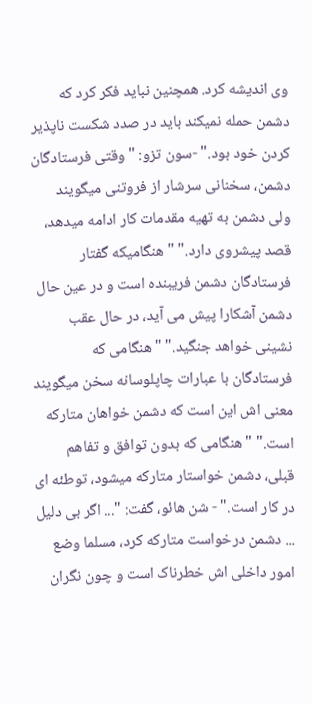وی اندیشه کرد. همچنین نباید فکر کرد که دشمن حمله نمیکند باید در صدد شکست ناپذیر کردن خود بود." -سون تزو: "وقتی فرستادگان دشمن، سخنانی سرشار از فروتنی میگویند ولی دشمن به تهیه مقدمات کار ادامه میدهد، قصد پیشروی دارد." " هنگامیکه گفتار فرستادگان دشمن فریبنده است و در عین حال دشمن آشکارا پیش می آید، در حال عقب نشینی خواهد جنگید." "هنگامی که فرستادگان با عبارات چاپلوسانه سخن میگویند معنی اش این است که دشمن خواهان متارکه است." "هنگامی که بدون توافق و تفاهم قبلی، دشمن خواستار متارکه میشود، توطئه ای در کار است." - شن هائو، گفت: "... اگر بی دلیل ... دشمن درخواست متارکه کرد، مسلما وضع امور داخلی اش خطرناک است و چون نگران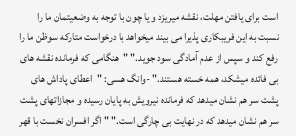است برای یافتن مهلت، نقشه میریزد و یا چون با توجه به وضعیتمان ما را نسبت به این فریبکاری پذیرا می بیند میخواهد با درخواست متارکه سوظن ما را رفع کند و سپس از عدم آمادگی سود جوید." "هنگامی که فرمانده نقشه های بی فائده میشکد، همه خسته هستند." -وانگ هسی: "اعطای پاداش های پشت سر هم نشان میدهد که فرمانده نیرویش به پایان رسیده و مجازاتهای پشت سر هم نشان میدهد که در نهایت بی چارگی است." " اگر افسران نخست با قهر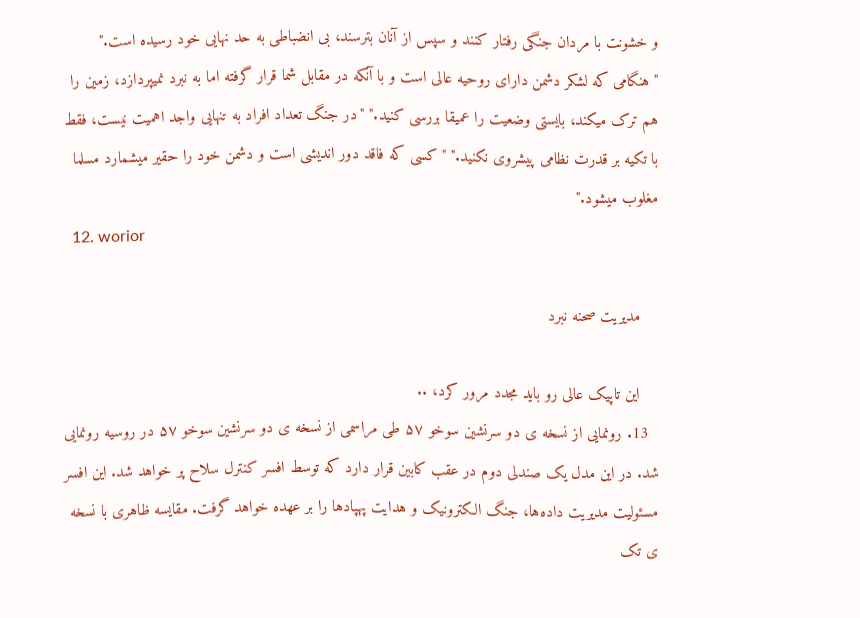و خشونت با مردان جنگی رفتار کنند و سپس از آنان بترسند، بی انضباطی به حد نهایی خود رسیده است." "هنگامی که لشکر دشمن دارای روحیه عالی است و با آنکه در مقابل شما قرار گرفته اما به نبرد نمیپردازد، زمین را هم ترک میکند، بایستی وضعیت را عمیقا بررسی کنید." "در جنگ تعداد افراد به تنهایی واجد اهمیت نیست، فقط با تکیه بر قدرت نظامی پیشروی نکنید." "کسی که فاقد دور اندیشی است و دشمن خود را حقیر میشمارد مسلما مغلوب میشود."
  12. worior

    مدیریت صحنه نبرد

    این تاپیک عالی رو باید مجدد مرور کرد، ..
  13. رونمایی از نسخه ی دو سرنشین سوخو ۵۷ طی مراسمی از نسخه ی دو سرنشین سوخو ۵۷ در روسیه رونمایی شد. در این مدل یک صندلی دوم در عقب کابین قرار دارد که توسط افسر کنترل سلاح پر خواهد شد. این افسر مسئولیت مدیریت داده‌ها، جنگ الکترونیک و هدایت پهپادها را بر عهده خواهد گرفت. مقایسه ظاهری با نسخه ی تک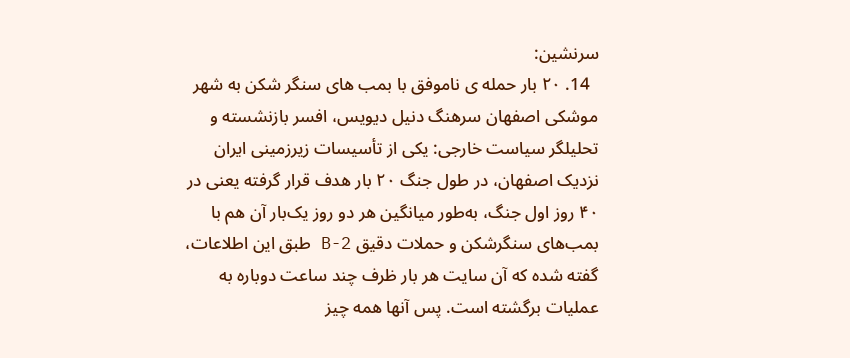سرنشین:
  14. ۲۰ بار حمله ی ناموفق با بمب های سنگر شکن به شهر موشکی اصفهان سرهنگ دنیل دیویس، افسر بازنشسته و تحلیلگر سیاست خارجی: یکی از تأسیسات زیرزمینی ایران نزدیک اصفهان، در طول جنگ ۲۰ بار هدف قرار گرفته یعنی در ۴۰ روز اول جنگ، به‌طور میانگین هر دو روز یک‌بار آن هم با بمب‌های سنگرشکن و حملات دقیق B-2 طبق این اطلاعات، گفته شده که آن سایت هر بار ظرف چند ساعت دوباره به عملیات برگشته است. پس آنها همه چیز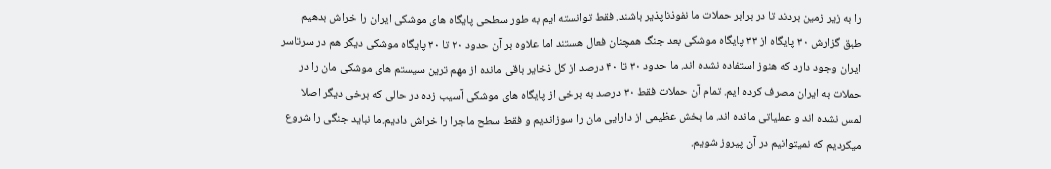را به زیر زمین بردند تا در برابر حملات ما نفوذناپذیر باشند. فقط توانسته ایم به طور سطحی پایگاه های موشکی ایران را خراش بدهیم طبق گزارش ۳۰ پایگاه از ۳۳ پایگاه موشکی بعد جنگ همچنان فعال هستند اما علاوه بر آن حدود ۲۰ تا ۳۰ پایگاه موشکی دیگر هم در سرتاسر ایران وجود دارد که هنوز استفاده نشده اند. ما حدود ۳۰ تا ۴۰ درصد از کل ذخایر باقی مانده از مهم ترین سیستم های موشکی مان را در حملات به ایران مصرف کرده ایم. تمام آن حملات فقط ۳۰ درصد به برخی از پایگاه های موشکی آسیب زده در حالی که برخی دیگر اصلا لمس نشده اند و عملیاتی مانده اند. ما بخش عظیمی از دارایی مان را سوزاندیم و فقط سطح ماجرا را خراش دادیم.ما نباید جنگی را شروع میکردیم که نمیتوانیم در آن پیروز شویم.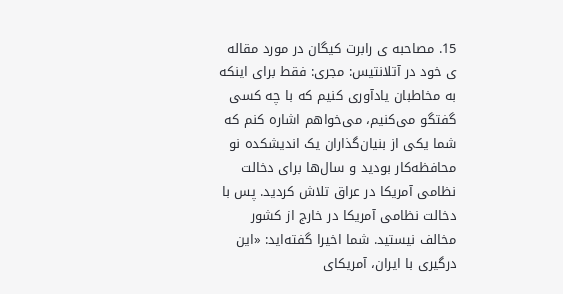15. مصاحبه ی رابرت کیگان در مورد مقاله ی خود در آتلانتیس: مجری: فقط برای اینکه به مخاطبان یادآوری کنیم که با چه کسی گفتگو می‌کنیم، می‌خواهم اشاره کنم که شما یکی از بنیان‌گذاران یک اندیشکده نو محافظه‌کار بودید و سال‌ها برای دخالت نظامی آمریکا در عراق تلاش کردید. پس با دخالت نظامی آمریکا در خارج از کشور مخالف نیستید. شما اخیرا گفته‌اید: «این درگیری با ایران، آمریکای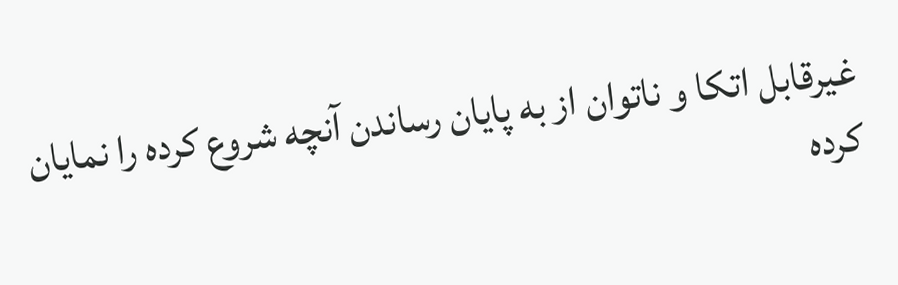غیرقابل اتکا و ناتوان از به پایان رساندن آنچه شروع کرده را نمایان کرده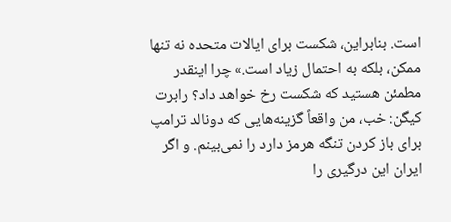است. بنابراین، شکست برای ایالات متحده نه تنها ممکن، بلکه به احتمال زیاد است.» چرا اینقدر مطمئن هستید که شکست رخ خواهد داد؟ رابرت کیگن: خب، من واقعاً گزینه‌هایی که دونالد ترامپ برای باز کردن تنگه هرمز دارد را نمی‌بینم. و اگر ایران این درگیری را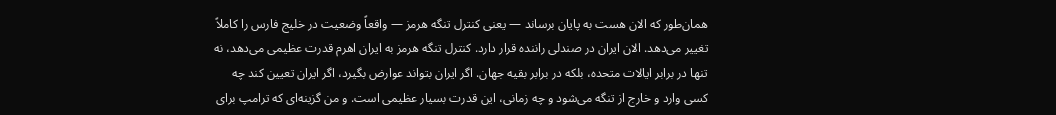همان‌طور که الان هست به پایان برساند — یعنی کنترل تنگه هرمز — واقعاً وضعیت در خلیج فارس را کاملاً تغییر می‌دهد. الان ایران در صندلی راننده قرار دارد. کنترل تنگه هرمز به ایران اهرم قدرت عظیمی می‌دهد، نه تنها در برابر ایالات متحده، بلکه در برابر بقیه جهان. اگر ایران بتواند عوارض بگیرد، اگر ایران تعیین کند چه کسی وارد و خارج از تنگه می‌شود و چه زمانی، این قدرت بسیار عظیمی است. و من گزینه‌ای که ترامپ برای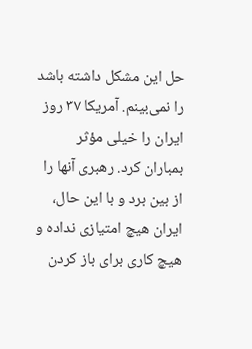حل این مشکل داشته باشد را نمی‌بینم. آمریکا ۳۷ روز ایران را خیلی مؤثر بمباران کرد. رهبری آنها را از بین برد و با این حال، ایران هیچ امتیازی نداده و هیچ کاری برای باز کردن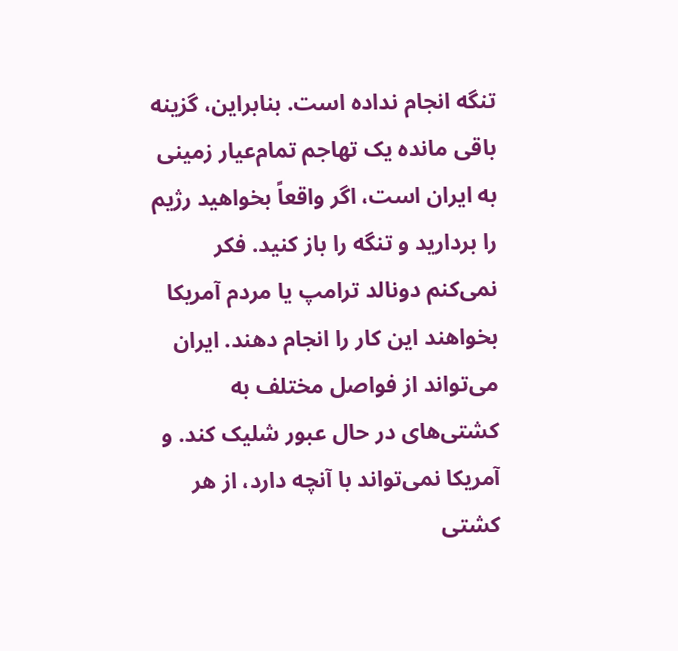تنگه انجام نداده‌ است. بنابراین، گزینه‌ باقی مانده یک تهاجم تمام‌عیار زمینی به ایران است، اگر واقعاً بخواهید رژیم را بردارید و تنگه را باز کنید. فکر نمی‌کنم دونالد ترامپ یا مردم آمریکا بخواهند این کار را انجام دهند. ایران می‌تواند از فواصل مختلف به کشتی‌های در حال عبور شلیک کند. و آمریکا نمی‌تواند با آنچه دارد، از هر کشتی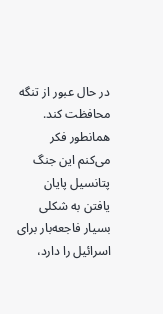در حال عبور از تنگه محافظت کند. همانطور فکر می‌کنم این جنگ پتانسیل پایان یافتن به شکلی بسیار فاجعه‌بار برای اسرائیل را دارد،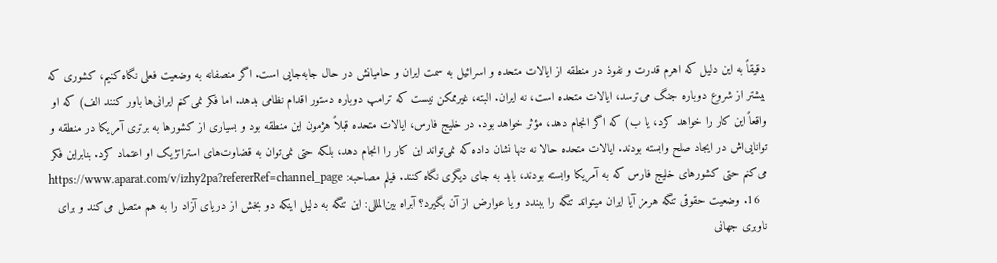دقیقاً به این دلیل که اهرم قدرت و نفوذ در منطقه از ایالات متحده و اسرائیل به سمت ایران و حامیانش در حال جابه‌جایی است. اگر منصفانه به وضعیت فعلی نگاه کنیم، کشوری که بیشتر از شروع دوباره جنگ می‌ترسد، ایالات متحده است، نه ایران. البته، غیرممکن نیست که ترامپ دوباره دستور اقدام نظامی بدهد. اما فکر نمی‌کنم ایرانی‌ها باور کنند الف) که او واقعاً این کار را خواهد کرد، یا ب) که اگر انجام دهد، مؤثر خواهد بود. در خلیج فارس، ایالات متحده قبلاً هژمون این منطقه بود و بسیاری از کشورها به برتری آمریکا در منطقه و توانایی‌اش در ایجاد صلح وابسته بودند. ایالات متحده حالا نه تنها نشان داده که نمی‌تواند این کار را انجام دهد، بلکه حتی نمی‌توان به قضاوت‌های استراتژیک او اعتماد کرد. بنابراین فکر می‌کنم حتی کشورهای خلیج فارس که به آمریکا وابسته بودند، باید به جای دیگری نگاه کنند. فیلم مصاحبه: https://www.aparat.com/v/izhy2pa?refererRef=channel_page
  16. وضعیت حقوقی تنگه هرمز آیا ایران میتواند تنگه را ببندد و یا عوارض از آن بگیرد؟ آبراه بین‌المللی: این تنگه به دلیل اینکه دو بخش از دریای آزاد را به هم متصل می‌کند و برای ناوبری جهانی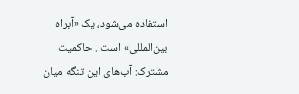استفاده می‌شود، یک «آبراه بین‌المللی» است . حاکمیت مشترک: آب‌های این تنگه میان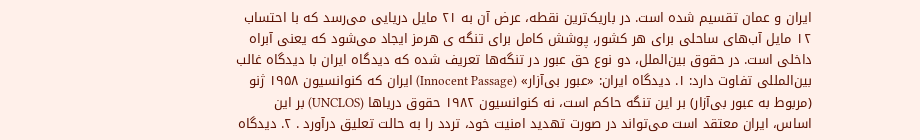ایران و عمان تقسیم شده است. در باریک‌ترین نقطه، عرض آن به ۲۱ مایل دریایی می‌رسد که با احتساب ۱۲ مایل آب‌های ساحلی برای هر کشور، پوشش کامل برای تنگه ی هرمز ایجاد می‌شود که یعنی آبراه داخلی است. در حقوق بین‌الملل، دو نوع حق عبور در تنگه‌ها تعریف شده که دیدگاه ایران با دیدگاه غالب بین‌المللی تفاوت دارد: ۱. دیدگاه ایران: «عبور بی‌آزار» (Innocent Passage) ایران که کنوانسیون ۱۹۵۸ ژنو (مربوط به عبور بی‌آزار) بر این تنگه حاکم است، نه کنوانسیون ۱۹۸۲ حقوق دریاها (UNCLOS) بر این اساس، ایران معتقد است می‌تواند در صورت تهدید امنیت خود، تردد را به حالت تعلیق درآورد . ۲. دیدگاه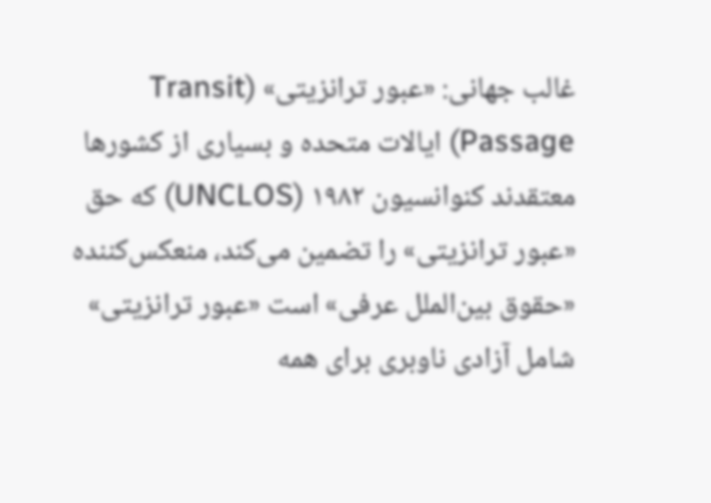غالب جهانی: «عبور ترانزیتی» (Transit Passage) ایالات متحده و بسیاری از کشورها معتقدند کنوانسیون ۱۹۸۲ (UNCLOS) که حق «عبور ترانزیتی» را تضمین می‌کند، منعکس‌کننده «حقوق بین‌الملل عرفی» است «عبور ترانزیتی» شامل آزادی ناوبری برای همه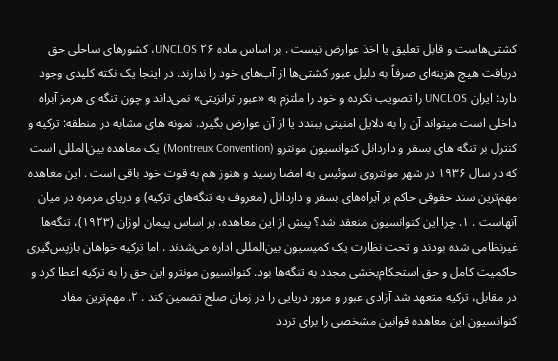کشتی‌هاست و قابل تعلیق یا اخذ عوارض نیست . بر اساس ماده ۲۶ UNCLOS، کشورهای ساحلی حق دریافت هیچ هزینه‌ای صرفاً به دلیل عبور کشتی‌ها از آب‌های خود را ندارند. در اینجا یک نکته کلیدی وجود دارد: ایران UNCLOS را تصویب نکرده و خود را ملتزم به «عبور ترانزیتی» نمی‌داند و چون تنگه ی هرمز آبراه داخلی است میتواند آن را به دلایل امنیتی ببندد یا از آن عوارض بگیرد. نمونه های مشابه در منطقه: ترکیه و کنترل بر تنگه های بسفر و داردانل کنوانسیون مونترو (Montreux Convention) یک معاهده بین‌المللی است که در سال ۱۹۳۶ در شهر مونتروی سوئیس به امضا رسید و هنوز هم به قوت خود باقی است . این معاهده مهم‌ترین سند حقوقی حاکم بر آبراه‌های بسفر و داردانل (معروف به تنگه‌های ترکیه) و دریای مرمره در میان آنهاست . ۱. چرا این کنوانسیون منعقد شد؟ پیش از این معاهده، بر اساس پیمان لوزان (۱۹۲۳)، تنگه‌ها غیرنظامی شده بودند و تحت نظارت یک کمیسیون بین‌المللی اداره می‌شدند . اما ترکیه خواهان بازپس‌گیری حاکمیت کامل و حق استحکام‌بخشی مجدد به تنگه‌ها بود. کنوانسیون مونترو این حق را به ترکیه اعطا کرد و در مقابل، ترکیه متعهد شد آزادی عبور و مرور دریایی را در زمان صلح تضمین کند . ۲. مهم‌ترین مفاد کنوانسیون این معاهده قوانین مشخصی را برای تردد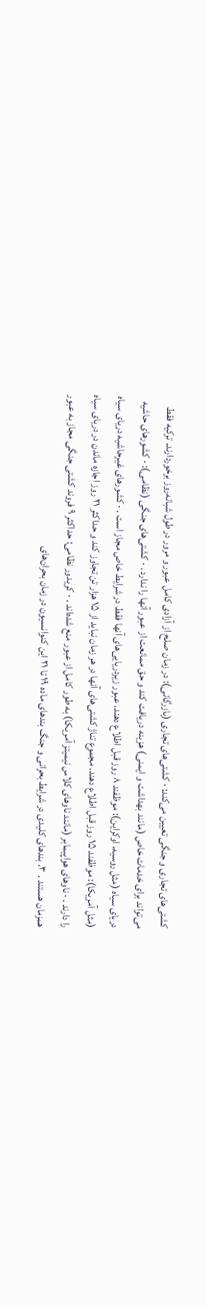کشتی‌های تجاری و جنگی تعیین می‌کند: · کشتی‌های تجاری (بازرگانی): در زمان صلح از آزادی کامل عبور و مرور در طول شبانه‌روز برخوردارند. ترکیه فقط می‌تواند برای خدمات خاص (مانند بهداشت و ایمنی) هزینه دریافت کند و حق ممانعت از عبور آنها را ندارد . · کشتی‌های جنگی (نظامی): · کشورهای حاشیه دریای سیاه (مثل روسیه، اوکراین): موظفند ۸ روز قبل اطلاع دهند. عبور زیردریایی‌های آنها فقط در شرایط خاص مجاز است . · کشورهای غیرحاشیه دریای سیاه (مثل آمریکا): موظفند ۱۵ روز قبل اطلاع دهند. مجموع تناژ کشتی‌های آنها در هر زمان نباید از ۱۵ هزار تن تجاوز کند و حداکثر ۲۱ روز اجازه ماندن در دریای سیاه را دارند . · ناوهای هواپیمابر (مانند ناوهای کلاس نیمیتز آمریکا) به طور کامل از عبور منع شده‌اند . · کریدور نظامی: حداکثر ۹ فروند کشتی جنگی مجاز به عبور همزمان هستند . ۳. بندهای کلیدی در شرایط بحرانی و جنگ بندهای ماده ۱۹ تا ۲۱ این کنوانسیون در زمان بحران‌های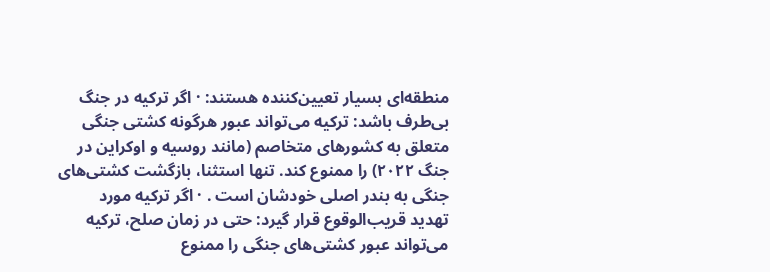منطقه‌ای بسیار تعیین‌کننده هستند: · اگر ترکیه در جنگ بی‌طرف باشد: ترکیه می‌تواند عبور هرگونه کشتی جنگی متعلق به کشورهای متخاصم (مانند روسیه و اوکراین در جنگ ۲۰۲۲) را ممنوع کند. تنها استثنا، بازگشت کشتی‌های جنگی به بندر اصلی خودشان است . · اگر ترکیه مورد تهدید قریب‌الوقوع قرار گیرد: حتی در زمان صلح، ترکیه می‌تواند عبور کشتی‌های جنگی را ممنوع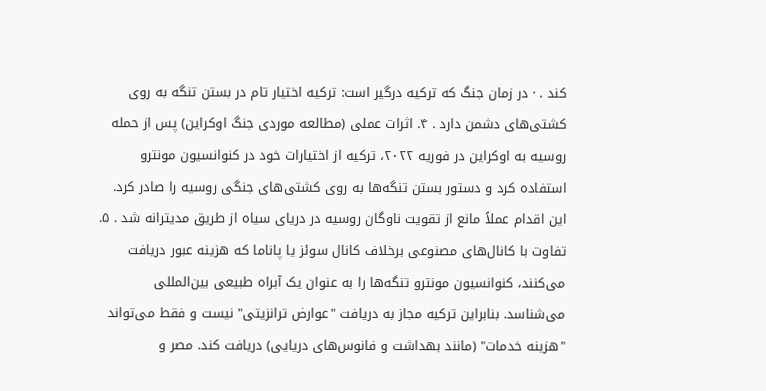کند . · در زمان جنگ که ترکیه درگیر است: ترکیه اختیار تام در بستن تنگه به روی کشتی‌های دشمن دارد . ۴. اثرات عملی (مطالعه موردی جنگ اوکراین) پس از حمله روسیه به اوکراین در فوریه ۲۰۲۲، ترکیه از اختیارات خود در کنوانسیون مونترو استفاده کرد و دستور بستن تنگه‌ها به روی کشتی‌های جنگی روسیه را صادر کرد. این اقدام عملاً مانع از تقویت ناوگان روسیه در دریای سیاه از طریق مدیترانه شد . ۵. تفاوت با کانال‌های مصنوعی برخلاف کانال سوئز یا پاناما که هزینه عبور دریافت می‌کنند، کنوانسیون مونترو تنگه‌ها را به عنوان یک آبراه طبیعی بین‌المللی می‌شناسد. بنابراین ترکیه مجاز به دریافت "عوارض ترانزیتی" نیست و فقط می‌تواند "هزینه خدمات" (مانند بهداشت و فانوس‌های دریایی) دریافت کند. مصر و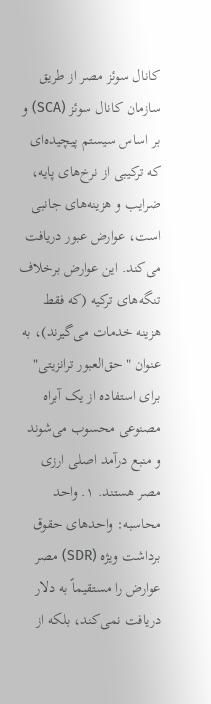کانال سوئز مصر از طریق سازمان کانال سوئز (SCA) و بر اساس سیستم پیچیده‌ای که ترکیبی از نرخ‌های پایه، ضرایب و هزینه‌های جانبی است، عوارض عبور دریافت می‌کند. این عوارض برخلاف تنگه‌های ترکیه (که فقط هزینه خدمات می‌گیرند)، به عنوان "حق‌العبور ترانزیتی" برای استفاده از یک آبراه مصنوعی محسوب می‌شوند و منبع درآمد اصلی ارزی مصر هستند. ۱. واحد محاسبه: واحدهای حقوق برداشت ویژه (SDR) مصر عوارض را مستقیماً به دلار دریافت نمی‌کند، بلکه از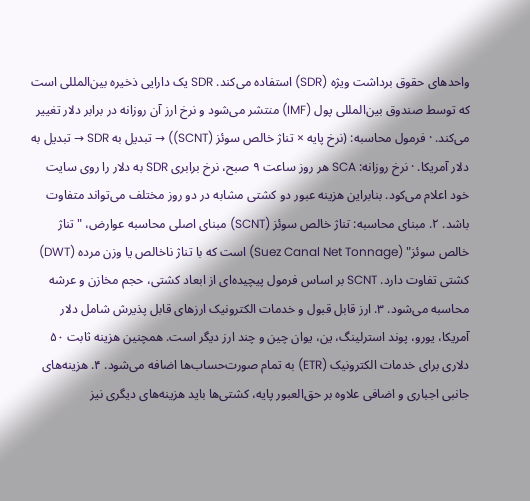واحدهای حقوق برداشت ویژه (SDR) استفاده می‌کند. SDR یک دارایی ذخیره بین‌المللی است که توسط صندوق بین‌المللی پول (IMF) منتشر می‌شود و نرخ ارز آن روزانه در برابر دلار تغییر می‌کند. · فرمول محاسبه: (نرخ پایه × تناژ خالص سوئز (SCNT)) → تبدیل به SDR → تبدیل به دلار آمریکا. · نرخ روزانه: SCA هر روز ساعت ۹ صبح، نرخ برابری SDR به دلار را روی سایت خود اعلام می‌کود. بنابراین هزینه عبور دو کشتی مشابه در دو روز مختلف می‌تواند متفاوت باشد. ۲. مبنای محاسبه: تناژ خالص سوئز (SCNT) مبنای اصلی محاسبه عوارض، "تناژ خالص سوئز" (Suez Canal Net Tonnage) است که با تناژ ناخالص یا وزن مرده (DWT) کشتی تفاوت دارد. SCNT بر اساس فرمول پیچیده‌ای از ابعاد کشتی، حجم مخازن و عرشه محاسبه می‌شود. ۳. ارز قابل قبول و خدمات الکترونیک ارزهای قابل پذیرش شامل دلار آمریکا، یورو، پوند استرلینگ، ین، یوان چین و چند ارز دیگر است. همچنین هزینه ثابت ۵۰ دلاری برای خدمات الکترونیک (ETR) به تمام صورت‌حساب‌ها اضافه می‌شود. ۴. هزینه‌های جانبی اجباری و اضافی علاوه بر حق‌العبور پایه، کشتی‌ها باید هزینه‌های دیگری نیز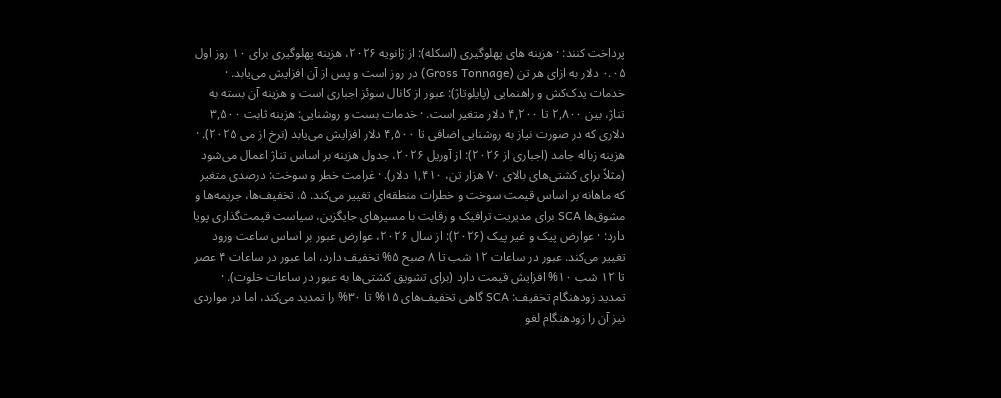پرداخت کنند: · هزینه های پهلوگیری (اسکله): از ژانویه ۲۰۲۶، هزینه پهلوگیری برای ۱۰ روز اول ۰.۰۵ دلار به ازای هر تن (Gross Tonnage) در روز است و پس از آن افزایش می‌یابد. · خدمات یدک‌کش و راهنمایی (پایلوتاژ): عبور از کانال سوئز اجباری است و هزینه آن بسته به تناژ، بین ۲,۸۰۰ تا ۴,۲۰۰ دلار متغیر است. · خدمات بست و روشنایی: هزینه ثابت ۳,۵۰۰ دلاری که در صورت نیاز به روشنایی اضافی تا ۴,۵۰۰ دلار افزایش می‌یابد (نرخ از می ۲۰۲۵). · هزینه زباله جامد (اجباری از ۲۰۲۶): از آوریل ۲۰۲۶، جدول هزینه بر اساس تناژ اعمال می‌شود (مثلاً برای کشتی‌های بالای ۷۰ هزار تن، ۱,۴۱۰ دلار). · غرامت خطر و سوخت: درصدی متغیر که ماهانه بر اساس قیمت سوخت و خطرات منطقه‌ای تغییر می‌کند. ۵. تخفیف‌ها، جریمه‌ها و مشوق‌ها SCA برای مدیریت ترافیک و رقابت با مسیرهای جایگزین، سیاست قیمت‌گذاری پویا دارد: · عوارض پیک و غیر پیک (۲۰۲۶): از سال ۲۰۲۶، عوارض عبور بر اساس ساعت ورود تغییر می‌کند. عبور در ساعات ۱۲ شب تا ۸ صبح ۵% تخفیف دارد، اما عبور در ساعات ۴ عصر تا ۱۲ شب ۱۰% افزایش قیمت دارد (برای تشویق کشتی‌ها به عبور در ساعات خلوت). · تمدید زودهنگام تخفیف: SCA گاهی تخفیف‌های ۱۵% تا ۳۰% را تمدید می‌کند، اما در مواردی نیز آن را زودهنگام لغو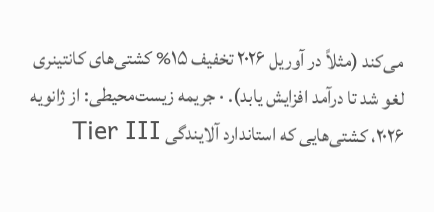می‌کند (مثلاً در آوریل ۲۰۲۶ تخفیف ۱۵% کشتی‌های کانتینری لغو شد تا درآمد افزایش یابد). · جریمه زیست‌محیطی: از ژانویه ۲۰۲۶، کشتی‌هایی که استاندارد آلایندگی Tier III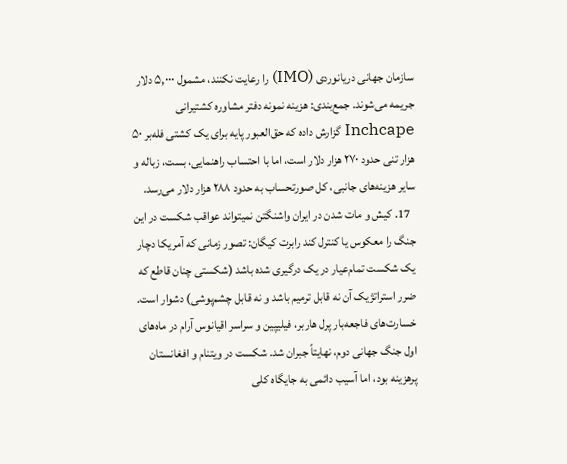سازمان جهانی دریانوردی (IMO) را رعایت نکنند، مشمول ۵,۰۰۰ دلار جریمه می‌شوند. جمع‌بندی: هزینه نمونه دفتر مشاوره کشتیرانی Inchcape گزارش داده که حق‌العبور پایه برای یک کشتی فله‌بر ۵۰ هزار تنی حدود ۲۷۰ هزار دلار است، اما با احتساب راهنمایی، بست، زباله و سایر هزینه‌های جانبی، کل صورتحساب به حدود ۲۸۸ هزار دلار می‌رسد.
  17. کیش و مات شدن در ایران واشنگتن نمیتواند عواقب شکست در این جنگ را معکوس یا کنترل کند رابرت کیگان: تصور زمانی که آمریکا دچار یک شکست تمام‌عیار در یک درگیری شده باشد (شکستی چنان قاطع که ضرر استراتژیک آن نه قابل ترمیم باشد و نه قابل چشم‌پوشی) دشوار است. خسارت‌های فاجعه‌بار پرل هاربر، فیلیپین و سراسر اقیانوس آرام در ماه‌های اول جنگ جهانی دوم، نهایتاً جبران شد. شکست در ویتنام و افغانستان پرهزینه بود، اما آسیب دائمی به جایگاه کلی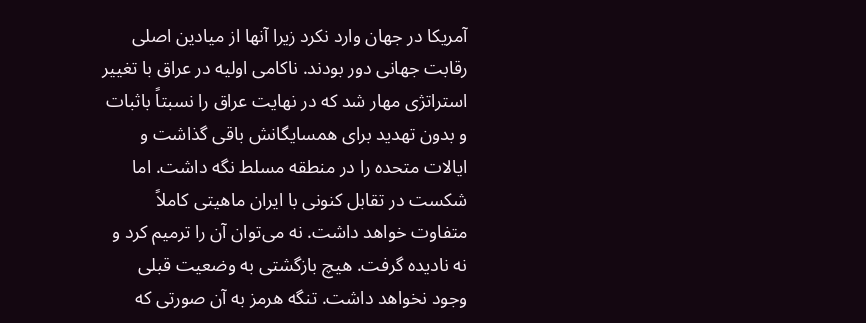آمریکا در جهان وارد نکرد زیرا آنها از میادین اصلی رقابت جهانی دور بودند. ناکامی اولیه در عراق با تغییر استراتژی مهار شد که در نهایت عراق را نسبتاً باثبات و بدون تهدید برای همسایگانش باقی گذاشت و ایالات متحده را در منطقه مسلط نگه داشت. اما شکست در تقابل کنونی با ایران ماهیتی کاملاً متفاوت خواهد داشت. نه می‌توان آن را ترمیم کرد و نه نادیده گرفت. هیچ بازگشتی به وضعیت قبلی وجود نخواهد داشت. تنگه هرمز به آن صورتی که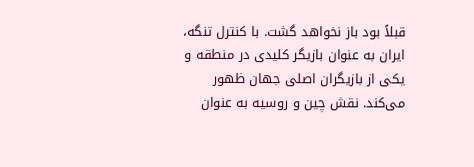قبلاً بود باز نخواهد گشت. با کنترل تنگه، ایران به عنوان بازیگر کلیدی در منطقه و یکی از بازیگران اصلی جهان ظهور می‌کند. نقش چین و روسیه به عنوان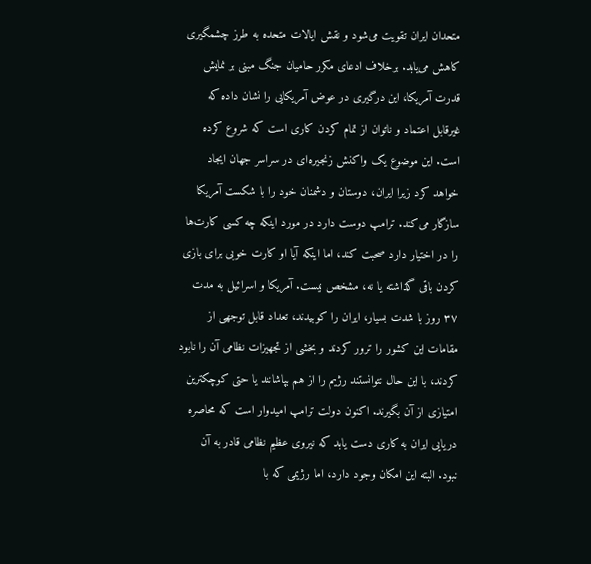متحدان ایران تقویت می‌شود و نقش ایالات متحده به طرز چشمگیری کاهش می‌یابد. برخلاف ادعای مکرر حامیان جنگ مبنی بر نمایش قدرت آمریکا، این درگیری در عوض آمریکایی را نشان داده که غیرقابل اعتماد و ناتوان از تمام کردن کاری است که شروع کرده است. این موضوع یک واکنش زنجیره‌ای در سراسر جهان ایجاد خواهد کرد زیرا ایران، دوستان و دشمنان خود را با شکست آمریکا سازگار می‌کند. ترامپ دوست دارد در مورد اینکه چه کسی کارت‌ها را در اختیار دارد صحبت کند، اما اینکه آیا او کارت خوبی برای بازی کردن باقی گذاشته یا نه، مشخص نیست. آمریکا و اسرائیل به مدت ۳۷ روز با شدت بسیار، ایران را کوبیدند، تعداد قابل توجهی از مقامات این کشور را ترور کردند و بخشی از تجهیزات نظامی آن را نابود کردند، با این حال نتوانستند رژیم را از هم بپاشانند یا حتی کوچکترین امتیازی از آن بگیرند. اکنون دولت ترامپ امیدوار است که محاصره دریایی ایران به کاری دست یابد که نیروی عظیم نظامی قادر به آن نبود. البته این امکان وجود دارد، اما رژیمی که با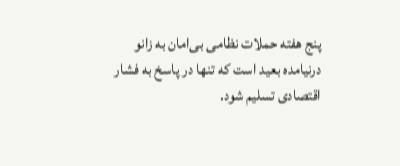پنج هفته حملات نظامی بی‌امان به زانو درنیامده بعید است که تنها در پاسخ به فشار اقتصادی تسلیم شود.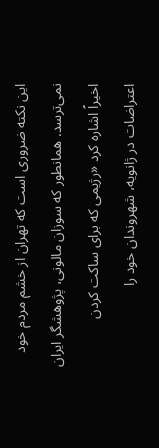این نکته ضروری است که تهران از خشم مردم خود نمی‌ترسد. همانطور که سوزان مالونی، پژوهشگر ایران اخیراً اشاره کرد «رژیمی که برای ساکت کردن اعتراضات در ژانویه، شهروندان خود را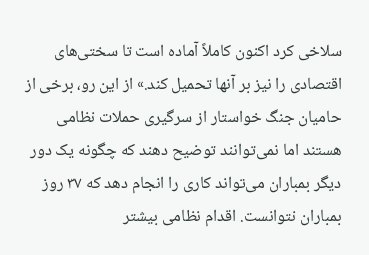سلاخی کرد اکنون کاملاً آماده است تا سختی‌های اقتصادی را نیز بر آنها تحمیل کند.» از این رو، برخی از حامیان جنگ خواستار از سرگیری حملات نظامی هستند اما نمی‌توانند توضیح دهند که چگونه یک دور دیگر بمباران می‌تواند کاری را انجام دهد که ۳۷ روز بمباران نتوانست. اقدام نظامی بیشتر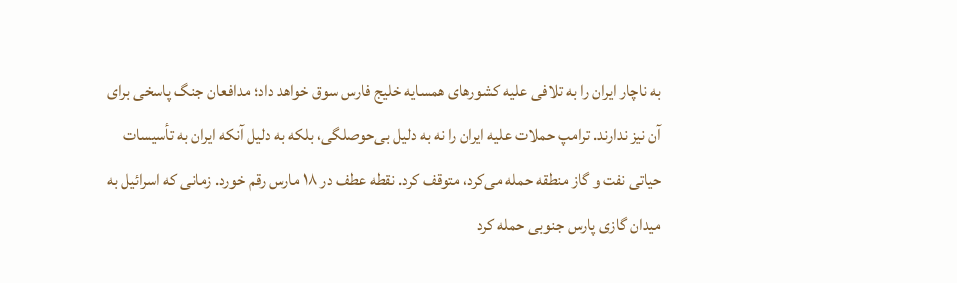به ناچار ایران را به تلافی علیه کشورهای همسایه خلیج فارس سوق خواهد داد؛ مدافعان جنگ پاسخی برای آن نیز ندارند. ترامپ حملات علیه ایران را نه به دلیل بی‌حوصلگی، بلکه به دلیل آنکه ایران به تأسیسات حیاتی نفت و گاز منطقه حمله می‌کرد، متوقف کرد. نقطه عطف در ۱۸ مارس رقم خورد. زمانی که اسرائیل به میدان گازی پارس جنوبی حمله کرد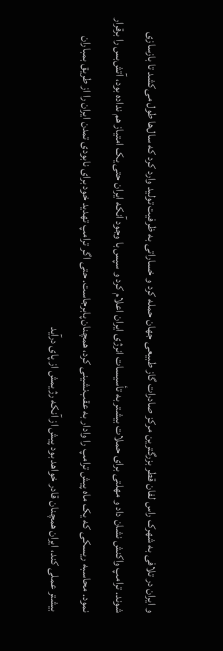و ایران در تلافی به شهرک راس لفان قطر بزرگترین مرکز صادرات گاز طبیعی جهان حمله کرد و خساراتی به ظرفیت تولید وارد کرد که سال‌ها طول می‌کشد تا بازسازی شوند. ترامپ واکنش نشان داد و مهلتی برای حملات بیشتر به تأسیسات انرژی ایران اعلام کرد و سپس با وجود آنکه ایران حتی یک امتیاز هم نداده بود، آتش‌بس را برقرار نمود. محاسبه ریسکی که یک ماه پیش ترامپ را وادار به عقب‌نشینی کرد، همچنان پابرجاست. حتی اگر ترامپ تهدید خود برای نابودی تمدن ایران را از طریق بمباران بیشتر عملی کند، ایران همچنان قادر خواهد بود پیش از آنکه رژیمش از پای درآید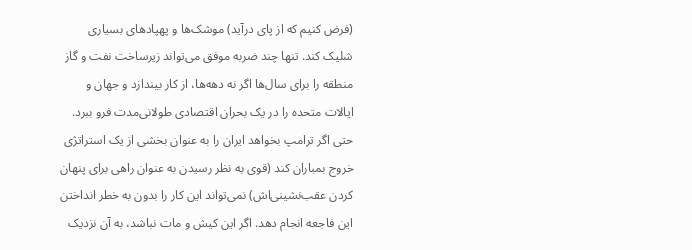(فرض کنیم که از پای درآید) موشک‌ها و پهپادهای بسیاری شلیک کند. تنها چند ضربه موفق می‌تواند زیرساخت نفت و گاز منطقه را برای سال‌ها اگر نه دهه‌ها، از کار بیندازد و جهان و ایالات متحده را در یک بحران اقتصادی طولانی‌مدت فرو ببرد. حتی اگر ترامپ بخواهد ایران را به عنوان بخشی از یک استراتژی خروج بمباران کند (قوی به نظر رسیدن به عنوان راهی برای پنهان کردن عقب‌نشینی‌اش) نمی‌تواند این کار را بدون به خطر انداختن این فاجعه انجام دهد. اگر این کیش و مات نباشد، به آن نزدیک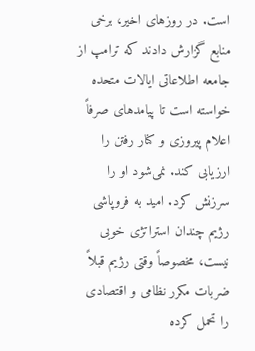است. در روزهای اخیر، برخی منابع گزارش دادند که ترامپ از جامعه اطلاعاتی ایالات متحده خواسته است تا پیامدهای صرفاً اعلام پیروزی و کنار رفتن را ارزیابی کند. نمی‌شود او را سرزنش کرد. امید به فروپاشی رژیم چندان استراتژی خوبی نیست، مخصوصاً وقتی رژیم قبلاً ضربات مکرر نظامی و اقتصادی را تحمل کرده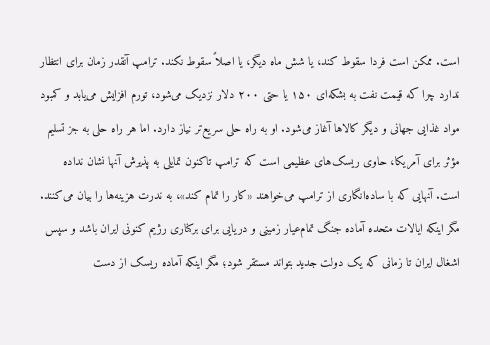است. ممکن است فردا سقوط کند، یا شش ماه دیگر، یا اصلاً سقوط نکند. ترامپ آنقدر زمان برای انتظار ندارد چرا که قیمت نفت به بشکه‌ای ۱۵۰ یا حتی ۲۰۰ دلار نزدیک می‌شود، تورم افزایش می‌یابد و کمبود مواد غذایی جهانی و دیگر کالاها آغاز می‌شود. او به راه حلی سریع‌تر نیاز دارد. اما هر راه حلی به جز تسلیم مؤثر برای آمریکا، حاوی ریسک‌های عظیمی است که ترامپ تاکنون تمایلی به پذیرش آنها نشان نداده است. آنهایی که با ساده‌انگاری از ترامپ می‌خواهند «کار را تمام کند»، به ندرت هزینه‌ها را بیان می‌کنند. مگر اینکه ایالات متحده آماده جنگ تمام‌عیار زمینی و دریایی برای برکناری رژیم کنونی ایران باشد و سپس اشغال ایران تا زمانی که یک دولت جدید بتواند مستقر شود؛ مگر اینکه آماده ریسک از دست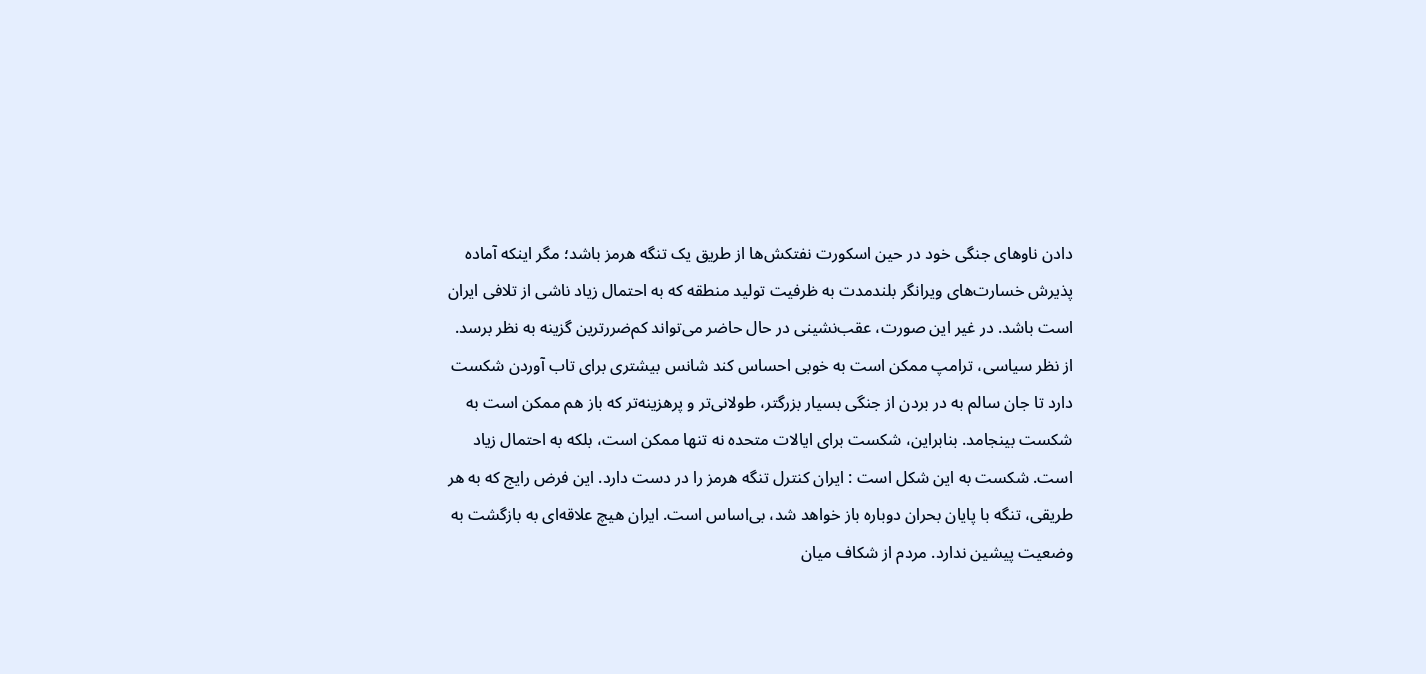دادن ناوهای جنگی خود در حین اسکورت نفتکش‌ها از طریق یک تنگه هرمز باشد؛ مگر اینکه آماده پذیرش خسارت‌های ویرانگر بلندمدت به ظرفیت تولید منطقه که به احتمال زیاد ناشی از تلافی ایران است باشد. در غیر این صورت، عقب‌نشینی در حال حاضر می‌تواند کم‌ضررترین گزینه به نظر برسد. از نظر سیاسی، ترامپ ممکن است به خوبی احساس کند شانس بیشتری برای تاب آوردن شکست دارد تا جان سالم به در بردن از جنگی بسیار بزرگتر، طولانی‌تر و پرهزینه‌تر که باز هم ممکن است به شکست بینجامد. بنابراین، شکست برای ایالات متحده نه تنها ممکن است، بلکه به احتمال زیاد است. شکست به این شکل است : ایران کنترل تنگه هرمز را در دست دارد. این فرض رایج که به هر طریقی، تنگه با پایان بحران دوباره باز خواهد شد، بی‌اساس است. ایران هیچ علاقه‌ای به بازگشت به وضعیت پیشین ندارد. مردم از شکاف میان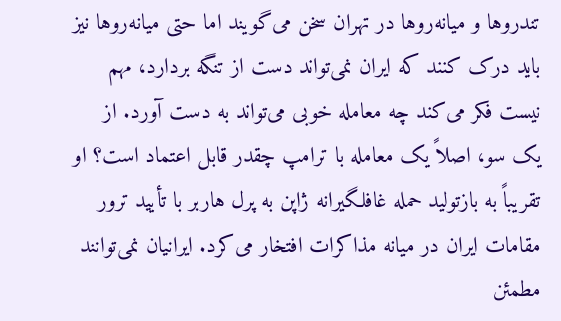تندروها و میانه‌روها در تهران سخن می‌گویند اما حتی میانه‌روها نیز باید درک کنند که ایران نمی‌تواند دست از تنگه بردارد، مهم نیست فکر می‌کند چه معامله خوبی می‌تواند به دست آورد. از یک سو، اصلاً یک معامله با ترامپ چقدر قابل اعتماد است؟ او تقریباً به بازتولید حمله غافلگیرانه ژاپن به پرل هاربر با تأیید ترور مقامات ایران در میانه مذاکرات افتخار می‌کرد. ایرانیان نمی‌توانند مطمئن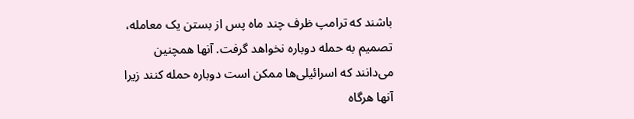باشند که ترامپ ظرف چند ماه پس از بستن یک معامله، تصمیم به حمله دوباره نخواهد گرفت. آنها همچنین می‌دانند که اسرائیلی‌ها ممکن است دوباره حمله کنند زیرا آنها هرگاه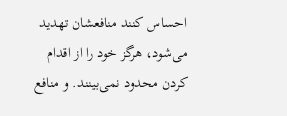احساس کنند منافعشان تهدید می‌شود، هرگز خود را از اقدام کردن محدود نمی‌بینند. و منافع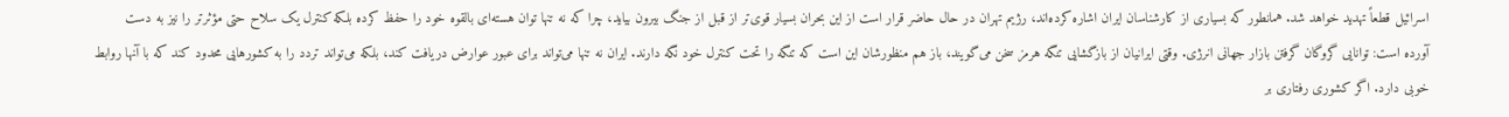اسرائیل قطعاً تهدید خواهد شد. همانطور که بسیاری از کارشناسان ایران اشاره کرده‌اند، رژیم تهران در حال حاضر قرار است از این بحران بسیار قوی‌تر از قبل از جنگ بیرون بیاید، چرا که نه تنها توان هسته‌ای بالقوه خود را حفظ کرده بلکه کنترل یک سلاح حتی مؤثرتر را نیز به دست آورده است: توانایی گروگان گرفتن بازار جهانی انرژی. وقتی ایرانیان از بازگشایی تنگه هرمز سخن می‌گویند، باز هم منظورشان این است که تنگه را تحت کنترل خود نگه دارند. ایران نه تنها می‌تواند برای عبور عوارض دریافت کند، بلکه می‌تواند تردد را به کشورهایی محدود کند که با آنها روابط خوبی دارد. اگر کشوری رفتاری بر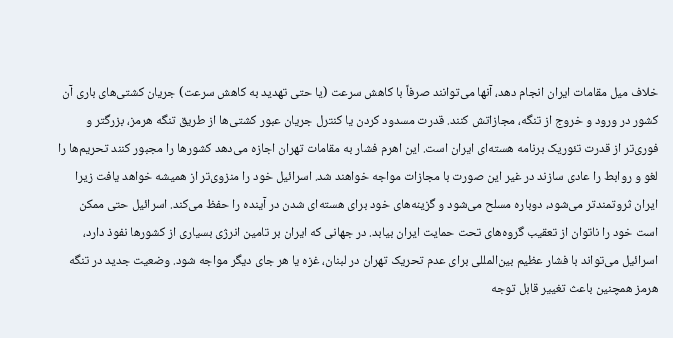خلاف میل مقامات ایران انجام دهد، آنها می‌توانند صرفاً با کاهش سرعت (یا حتی تهدید به کاهش سرعت) جریان کشتی‌های باری آن کشور در ورود و خروج از تنگه، مجازاتش کنند. قدرت مسدود کردن یا کنترل جریان عبور کشتی‌ها از طریق تنگه هرمز، بزرگتر و فوری‌تر از قدرت تئوریک برنامه هسته‌ای ایران است. این اهرم فشار به مقامات تهران اجازه می‌دهد کشورها را مجبور کنند تحریم‌ها را لغو و روابط را عادی سازند در غیر این صورت با مجازات مواجه خواهند شد. اسرائیل خود را منزوی‌تر از همیشه خواهد یافت زیرا ایران ثروتمندتر می‌شود، دوباره مسلح می‌شود و گزینه‌های خود برای هسته‌ای شدن در آینده را حفظ می‌کند. اسرائیل حتی ممکن است خود را ناتوان از تعقیب گروه‌های تحت حمایت ایران بیابد. در جهانی که ایران بر تامین انرژی بسیاری از کشورها نفوذ دارد، اسرائیل می‌تواند با فشار عظیم بین‌المللی برای عدم تحریک تهران در لبنان، غزه یا هر جای دیگر مواجه شود. وضعیت جدید در تنگه هرمز همچنین باعث تغییر قابل توجه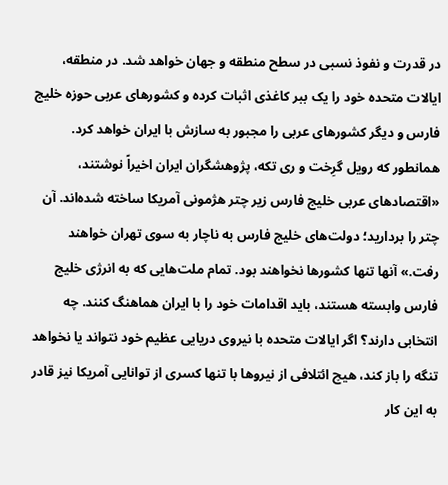در قدرت و نفوذ نسبی در سطح منطقه و جهان خواهد شد. در منطقه، ایالات متحده خود را یک ببر کاغذی اثبات کرده و کشورهای عربی حوزه خلیج فارس و دیگر کشورهای عربی را مجبور به سازش با ایران خواهد کرد. همانطور که رویل گرِخت و ری تکه، پژوهشگران ایران اخیراً نوشتند، «اقتصادهای عربی خلیج فارس زیر چتر هژمونی آمریکا ساخته شده‌اند. آن چتر را بردارید؛ دولت‌های خلیج فارس به ناچار به سوی تهران خواهند رفت.» آنها تنها کشورها نخواهند بود. تمام ملت‌هایی که به انرژی خلیج فارس وابسته هستند، باید اقدامات خود را با ایران هماهنگ کنند. چه انتخابی دارند؟ اگر ایالات متحده با نیروی دریایی عظیم خود نتواند یا نخواهد تنگه را باز کند، هیچ ائتلافی از نیروها با تنها کسری از توانایی آمریکا نیز قادر به این کار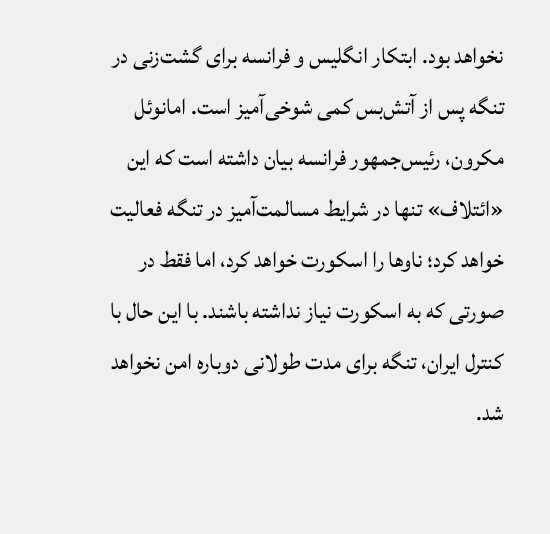نخواهد بود. ابتکار انگلیس و فرانسه برای گشت‌زنی در تنگه پس از آتش‌بس کمی شوخی‌آمیز است. امانوئل مکرون، رئیس‌جمهور فرانسه بیان داشته است که این «ائتلاف» تنها در شرایط مسالمت‌آمیز در تنگه فعالیت خواهد کرد؛ ناوها را اسکورت خواهد کرد، اما فقط در صورتی که به اسکورت نیاز نداشته باشند. با این حال با کنترل ایران، تنگه برای مدت طولانی دوباره امن نخواهد شد.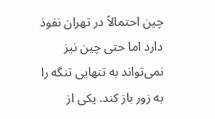چین احتمالاً در تهران نفوذ دارد اما حتی چین نیز نمی‌تواند به تنهایی تنگه را به زور باز کند. یکی از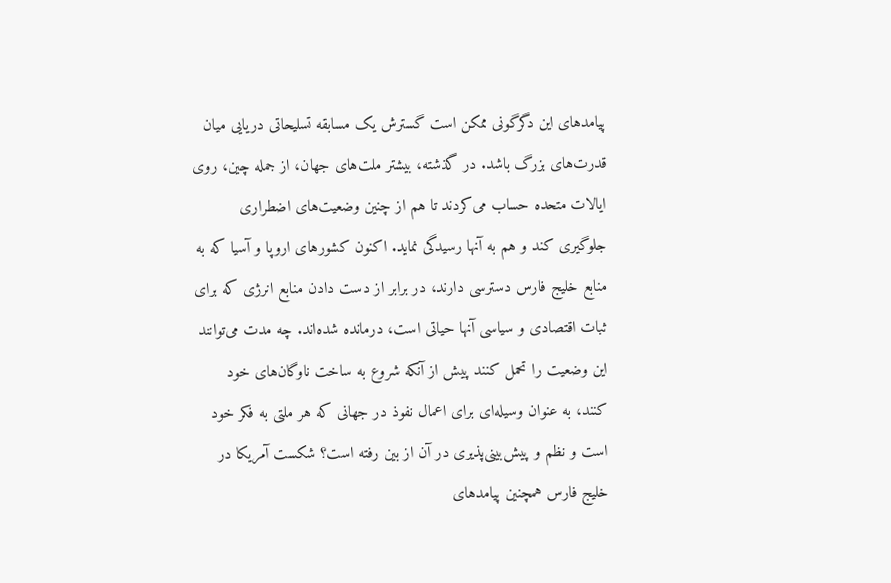پیامدهای این دگرگونی ممکن است گسترش یک مسابقه تسلیحاتی دریایی میان قدرت‌های بزرگ باشد. در گذشته، بیشتر ملت‌های جهان، از جمله چین، روی ایالات متحده حساب می‌کردند تا هم از چنین وضعیت‌های اضطراری جلوگیری کند و هم به آنها رسیدگی نماید. اکنون کشورهای اروپا و آسیا که به منابع خلیج فارس دسترسی دارند، در برابر از دست دادن منابع انرژی که برای ثبات اقتصادی و سیاسی آنها حیاتی است، درمانده شده‌اند. چه مدت می‌توانند این وضعیت را تحمل کنند پیش از آنکه شروع به ساخت ناوگان‌های خود کنند، به عنوان وسیله‌ای برای اعمال نفوذ در جهانی که هر ملتی به فکر خود است و نظم و پیش‌بینی‌پذیری در آن از بین رفته است؟ شکست آمریکا در خلیج فارس همچنین پیامدهای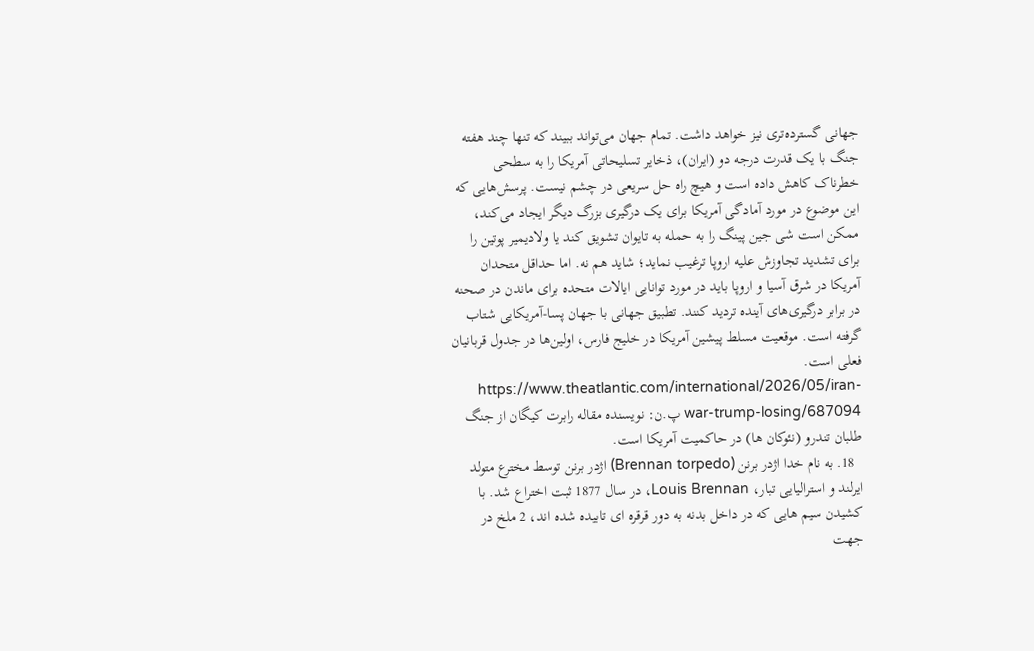جهانی گسترده‌تری نیز خواهد داشت. تمام جهان می‌تواند ببیند که تنها چند هفته جنگ با یک قدرت درجه دو (ایران)، ذخایر تسلیحاتی آمریکا را به سطحی خطرناک کاهش داده است و هیچ راه حل سریعی در چشم نیست. پرسش‌هایی که این موضوع در مورد آمادگی آمریکا برای یک درگیری بزرگ دیگر ایجاد می‌کند، ممکن است شی جین پینگ را به حمله به تایوان تشویق کند یا ولادیمیر پوتین را برای تشدید تجاوزش علیه اروپا ترغیب نماید؛ شاید هم نه. اما حداقل متحدان آمریکا در شرق آسیا و اروپا باید در مورد توانایی ایالات متحده برای ماندن در صحنه در برابر درگیری‌های آینده تردید کنند. تطبیق جهانی با جهان پسا-آمریکایی شتاب گرفته است. موقعیت مسلط پیشین آمریکا در خلیج فارس، اولین‌ها در جدول قربانیان فعلی است. https://www.theatlantic.com/international/2026/05/iran-war-trump-losing/687094 پ.ن: نویسنده مقاله رابرت کیگان از جنگ طلبان تندرو (نئوکان ها) در حاکمیت آمریکا است.
  18. به نام خدا اژدر برنن (Brennan torpedo) اژدر برنن توسط مخترع متولد ایرلند و استرالیایی تبار، Louis Brennan، در سال 1877 ثبت اختراع شد. با کشیدن سیم هایی که در داخل بدنه به دور قرقره ای تابیده شده اند، 2 ملخ در جهت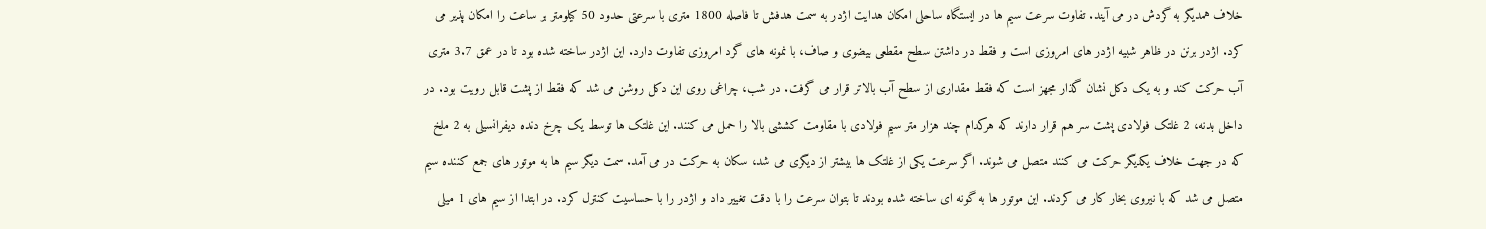خلاف همدیگر به گردش در می آیند. تفاوت سرعت سیم ها در ایستگاه ساحلی امکان هدایت اژدر به سمت هدفش تا فاصله 1800 متری با سرعتی حدود 50 کیلومتر بر ساعت را امکان پذیر می کرد. اژدر برنن در ظاهر شبیه اژدر های امروزی است و فقط در داشتن سطح مقطعی بیضوی و صاف، با نمونه های گرد امروزی تفاوت دارد. این اژدر ساخته شده بود تا در عمق 3.7 متری آب حرکت کند و به یک دکل نشان گذار مجهز است که فقط مقداری از سطح آب بالاتر قرار می گرفت. در شب، چراغی روی این دکل روشن می شد که فقط از پشت قابل رویت بود. در داخل بدنه، 2 غلتک فولادی پشت سر هم قرار دارند که هرکدام چند هزار متر سیم فولادی با مقاومت کششی بالا را حمل می کنند. این غلتک ها توسط یک چرخ دنده دیفرانسیلی به 2 ملخ که در جهت خلاف یکدیگر حرکت می کنند متصل می شوند. اگر سرعت یکی از غلتک ها بیشتر از دیگری می شد، سکان به حرکت در می آمد. سمت دیگر سیم ها به موتور های جمع کننده سیم متصل می شد که با نیروی بخار کار می کردند. این موتور ها به گونه ای ساخته شده بودند تا بتوان سرعت را با دقت تغییر داد و اژدر را با حساسیت کنترل کرد. در ابتدا از سیم های 1 میلی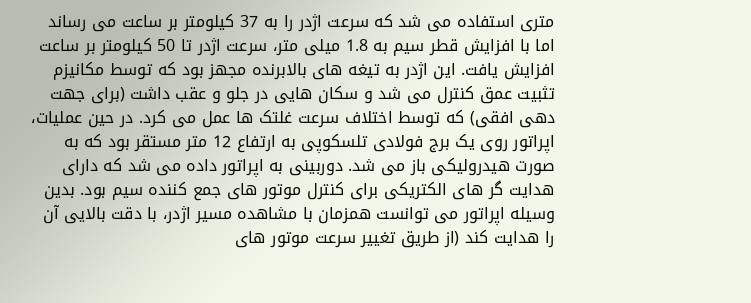متری استفاده می شد که سرعت اژدر را به 37 کیلومتر بر ساعت می رساند اما با افزایش قطر سیم به 1.8 میلی متر، سرعت اژدر تا 50 کیلومتر بر ساعت افزایش یافت. این اژدر به تیغه های بالابرنده مجهز بود که توسط مکانیزم تثبیت عمق کنترل می شد و سکان هایی در جلو و عقب داشت (برای جهت دهی افقی) که توسط اختلاف سرعت غلتک ها عمل می کرد. در حین عملیات، اپراتور روی یک برج فولادی تلسکوپی به ارتفاع 12 متر مستقر بود که به صورت هیدرولیکی باز می شد. دوربینی به اپراتور داده می شد که دارای هدایت گر های الکتریکی برای کنترل موتور های جمع کننده سیم بود. بدین وسیله اپراتور می توانست همزمان با مشاهده مسیر اژدر، با دقت بالایی آن را هدایت کند (از طریق تغییر سرعت موتور های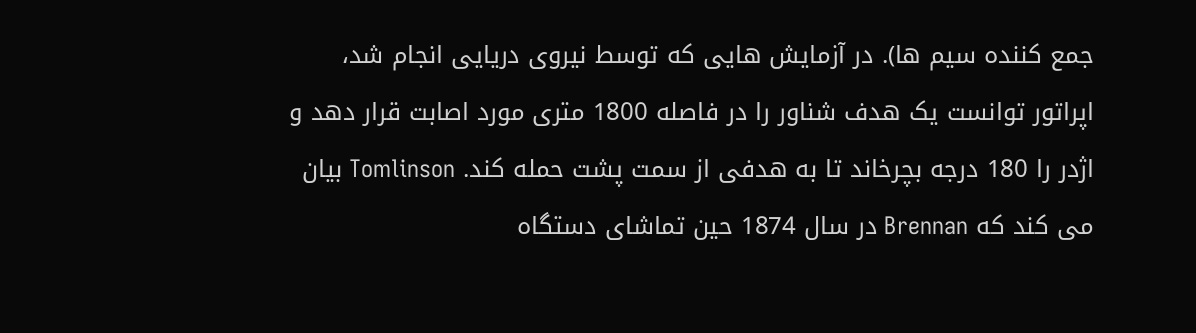جمع کننده سیم ها). در آزمایش هایی که توسط نیروی دریایی انجام شد، اپراتور توانست یک هدف شناور را در فاصله 1800 متری مورد اصابت قرار دهد و اژدر را 180 درجه بچرخاند تا به هدفی از سمت پشت حمله کند. Tomlinson بیان می کند که Brennan در سال 1874 حین تماشای دستگاه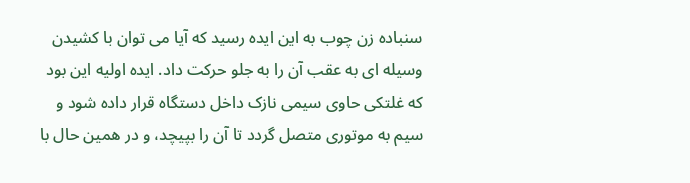سنباده زن چوب به این ایده رسید که آیا می توان با کشیدن وسیله ای به عقب آن را به جلو حرکت داد. ایده اولیه این بود که غلتکی حاوی سیمی نازک داخل دستگاه قرار داده شود و سیم به موتوری متصل گردد تا آن را بپیچد، و در همین حال با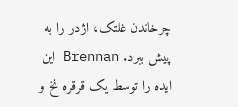چرخاندن غلتک، اژدر را به پیش ببرد. Brennan این ایده را توسط یک قرقره نخ و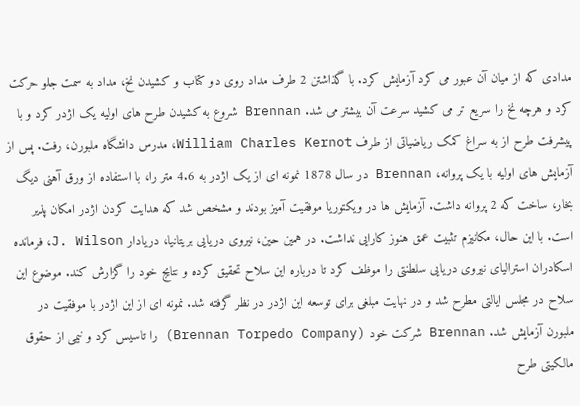مدادی که از میان آن عبور می کرد آزمایش کرد. با گذاشتن 2 طرف مداد روی دو کتاب و کشیدن نخ، مداد به سمت جلو حرکت کرد و هرچه نخ را سریع تر می کشید سرعت آن بیشتر می شد. Brennan شروع به کشیدن طرح های اولیه یک اژدر کرد و با پیشرفت طرح از به سراغ کمک ریاضیاتی از طرف William Charles Kernot، مدرس دانشگاه ملبورن، رفت. پس از آزمایش های اولیه با یک پروانه، Brennan در سال 1878 نمونه ای از یک اژدر به 4.6 متر را، با استفاده از ورق آهنی دیگ بخار، ساخت که 2 پروانه داشت. آزمایش ها در ویکتوریا موفقیت آمیز بودند و مشخص شد که هدایت کردن اژدر امکان پذیر است. با این حال، مکانیزم تثبیت عمق هنوز کارایی نداشت. در همین حین، نیروی دریایی بریتانیا، دریادار J. Wilson، فرمانده اسکادران استرالیای نیروی دریایی سلطنتی را موظف کرد تا درباره این سلاح تحقیق کرده و نتایج خود را گزارش کند. موضوع این سلاح در مجلس ایالتی مطرح شد و در نهایت مبلغی برای توسعه این اژدر در نظر گرفته شد. نمونه ای از این اژدر با موفقیت در ملبورن آزمایش شد. Brennan شرکت خود (Brennan Torpedo Company) را تاسیس کرد و نیمی از حقوق مالکیتی طرح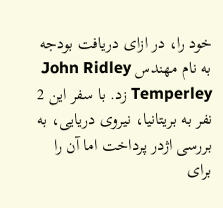خود را، در ازای دریافت بودجه به نام مهندس John Ridley Temperley زد. با سفر این 2 نفر به بریتانیا، نیروی دریایی، به بررسی اژدر پرداخت اما آن را برای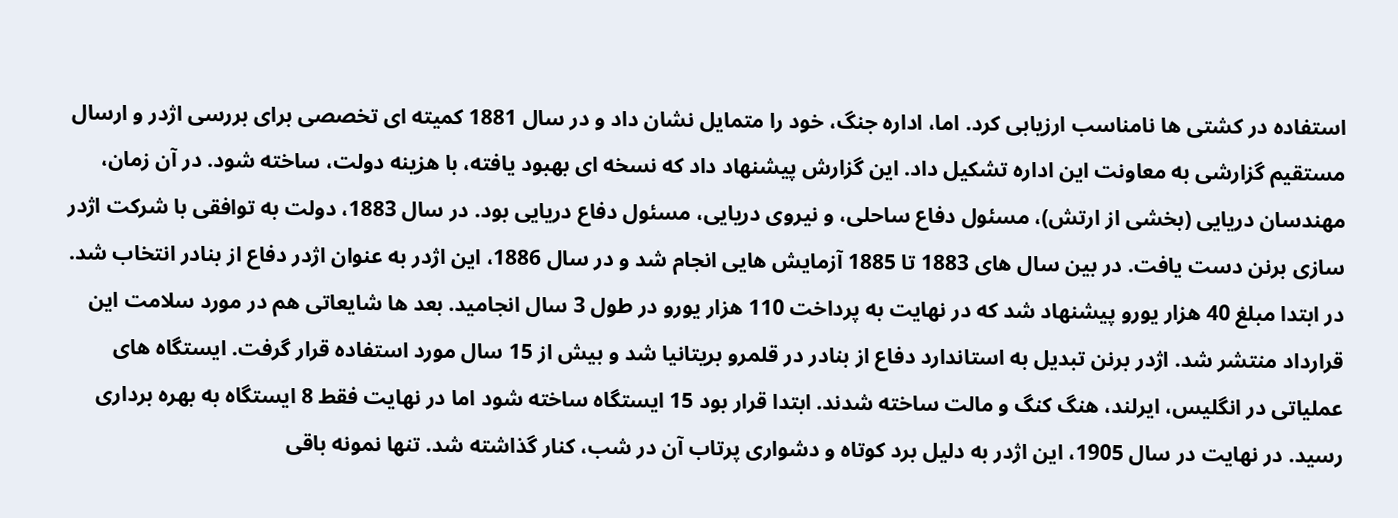استفاده در کشتی ها نامناسب ارزیابی کرد. اما، اداره جنگ، خود را متمایل نشان داد و در سال 1881 کمیته ای تخصصی برای بررسی اژدر و ارسال مستقیم گزارشی به معاونت این اداره تشکیل داد. این گزارش پیشنهاد داد که نسخه ای بهبود یافته، با هزینه دولت، ساخته شود. در آن زمان، مهندسان دریایی (بخشی از ارتش)، مسئول دفاع ساحلی، و نیروی دریایی، مسئول دفاع دریایی بود. در سال 1883، دولت به توافقی با شرکت اژدر سازی برنن دست یافت. در بین سال های 1883 تا 1885 آزمایش هایی انجام شد و در سال 1886، این اژدر به عنوان اژدر دفاع از بنادر انتخاب شد. در ابتدا مبلغ 40 هزار یورو پیشنهاد شد که در نهایت به پرداخت 110 هزار یورو در طول 3 سال انجامید. بعد ها شایعاتی هم در مورد سلامت این قرارداد منتشر شد. اژدر برنن تبدیل به استاندارد دفاع از بنادر در قلمرو بریتانیا شد و بیش از 15 سال مورد استفاده قرار گرفت. ایستگاه های عملیاتی در انگلیس، ایرلند، هنگ کنگ و مالت ساخته شدند. ابتدا قرار بود 15 ایستگاه ساخته شود اما در نهایت فقط 8 ایستگاه به بهره برداری رسید. در نهایت در سال 1905، این اژدر به دلیل برد کوتاه و دشواری پرتاب آن در شب، کنار گذاشته شد. تنها نمونه باقی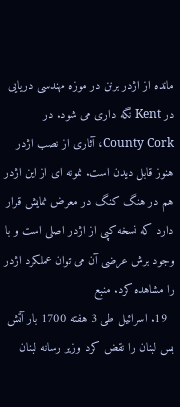مانده از اژدر برنن در موزه مهندسی دریایی در Kent نگه داری می شود. در County Cork، آثاری از نصب اژدر هنوز قابل دیدن است. نمونه ای از این اژدر هم در هنگ کنگ در معرض نمایش قرار دارد که نسخه کپی از اژدر اصلی است و با وجود برش عرضی آن می توان عملکرد اژدر را مشاهده کرد. منبع
  19. اسرائیل طی 3 هفته 1700 بار آتش بس لبنان را نقض کرد وزیر رسانه لبنان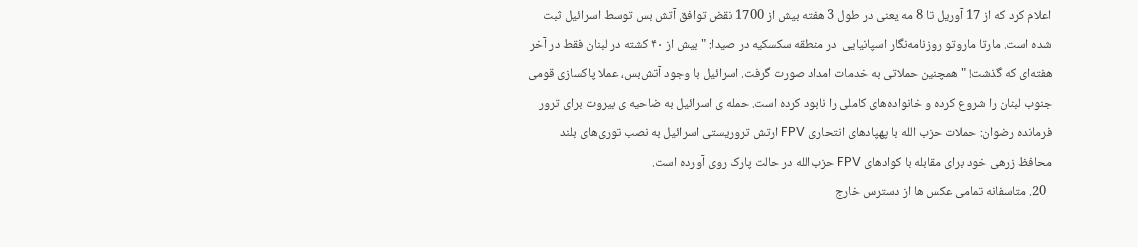اعلام کرد که از 17 آوریل تا 8 مه یعنی در طول 3 هفته بیش از 1700 نقض توافق آتش بس توسط اسرائیل ثبت شده است. مارتا ماروتو روزنامه‌نگار اسپانیایی ‌ در منطقه سکسکیه در صیدا: " بیش از ۴۰ کشته در لبنان فقط در آخر هفته‌ای که گذشت! " همچنين حملاتی به خدمات امداد صورت گرفت. اسرائیل با وجود آتش‌بس، عملا پاکسازی قومی جنوب لبنان را شروع کرده و خانواده‌های کاملی را نابود کرده است. حمله ی اسرائیل به ضاحیه ی بیروت برای ترور فرمانده رضوان: حملات حزب الله با پهپادهای انتحاری FPV ارتش تروریستی اسرائیل به نصب توری‌های بلند محافظ زرهی خود برای مقابله با کواد‌های FPV حزب‌الله در حالت پارک روی آورده است.
  20. متاسفانه تمامی عکس ها از دسترس خارج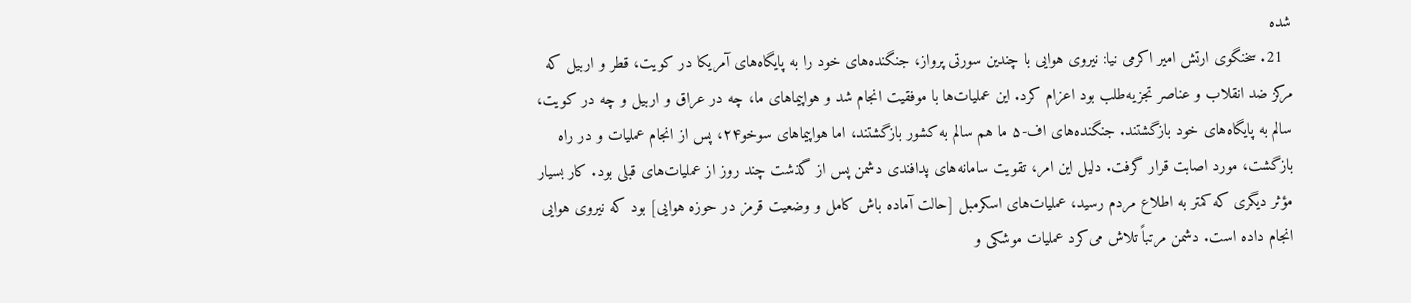شده
  21. سخنگوی ارتش امیر اکرمی نیا: نیروی هوایی با چندین سورتی پرواز، جنگنده‌های خود را به پایگاه‌های آمریکا در کویت، قطر و اربیل که مرکز ضد انقلاب و عناصر تجزیه‌طلب بود اعزام کرد. این عملیات‌ها با موفقیت انجام شد و هواپیماهای ما، چه در عراق و اربیل و چه در کویت، سالم به پایگاه‌های خود بازگشتند. جنگنده‌های اف-۵ ما هم سالم به کشور بازگشتند، اما هواپیماهای سوخو۲۴، پس از انجام عملیات و در راه بازگشت، مورد اصابت قرار گرفت. دلیل این امر، تقویت سامانه‌های پدافندی دشمن پس از گذشت چند روز از عملیات‌های قبلی بود. کار بسیار مؤثر دیگری که کمتر به اطلاع مردم رسید، عملیات‌های اسکرمبل [حالت آماده باش کامل و وضعیت قرمز در حوزه هوایی] بود که نیروی هوایی انجام داده است. دشمن مرتباً تلاش می‌کرد عملیات موشکی و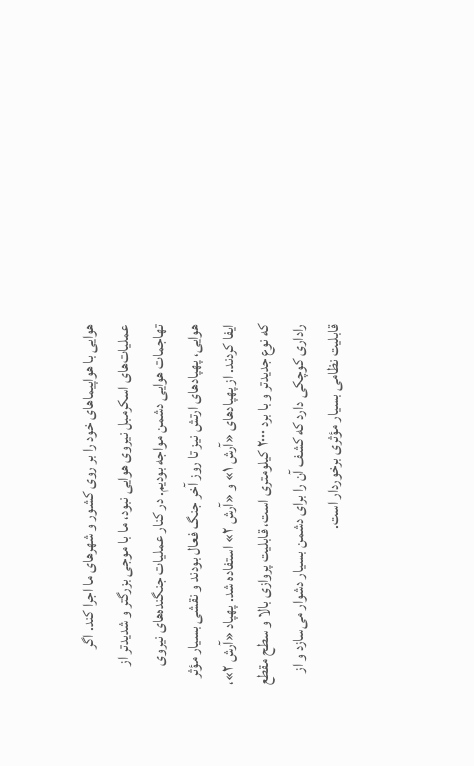هوایی با هواپیماهای خود را بر روی کشور و شهرهای ما اجرا کند. اگر عملیات‌های اسکرمبل نیروی هوایی نبود، ما با موجی بزرگتر و شدیدتر از تهاجمات هوایی دشمن مواجه بودیم. در کنار عملیات جنگنده‌های نیروی هوایی، پهپادهای ارتش نیز تا روز آخر جنگ فعال بودند و نقشی بسیار مؤثر ایفا کردند. از پهپادهای «آرش ۱» و «آرش ۲» استفاده شد. پهپاد «آرش ۲»، که نوع جدیدتر و با برد ۲۰۰۰ کیلومتری است، قابلیت پروازی بالا و سطح مقطع راداری کوچکی دارد که کشف آن را برای دشمن بسیار دشوار می‌سازد و از قابلیت نظامی بسیار مؤثری برخوردار است.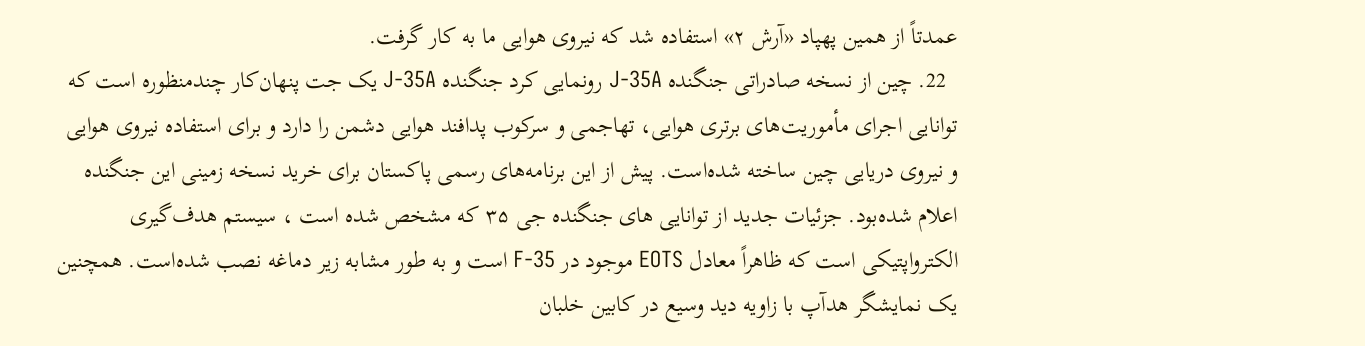عمدتاً از همین پهپاد «آرش ۲» استفاده شد که نیروی هوایی ما به کار گرفت.
  22. چین از نسخه صادراتی جنگنده J-35A رونمایی کرد جنگنده J-35A یک جت پنهان‌کار چندمنظوره است که توانایی اجرای مأموریت‌های برتری هوایی، تهاجمی و سرکوب پدافند هوایی دشمن را دارد و برای استفاده نیروی هوایی و نیروی دریایی چین ساخته شده‌است. پیش از این برنامه‌های رسمی پاکستان برای خرید نسخه‌ زمینی این جنگنده اعلام شده‌بود. جزئیات جدید از توانایی های جنگنده جی ۳۵ که مشخص شده است ، سیستم هدف‌گیری الکترواپتیکی است که ظاهراً معادل EOTS موجود در F-35 است و به طور مشابه زیر دماغه نصب شده‌است. همچنین یک نمایشگر هدآپ با زاویه دید وسیع در کابین خلبان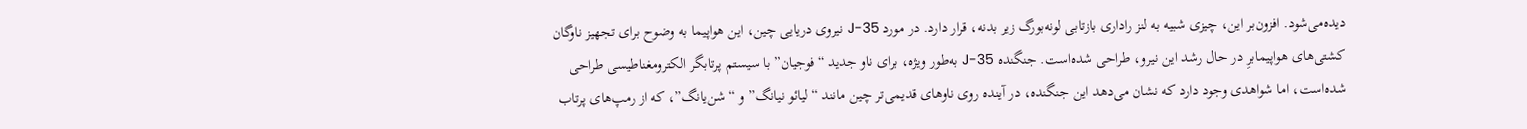دیده‌می‌شود. افزون‌بر این، چیزی شبیه به لنز راداری بازتابی لونه‌بورگ زیر بدنه، قرار دارد. در مورد J-35 نیروی دریایی چین، این هواپیما به وضوح برای تجهیز ناوگان کشتی‌های هواپیمابرِ در حال رشد این نیرو، طراحی شده‌است. جنگنده J-35 به‌طور ویژه، برای ناو جدید “فوجیان” با سیستم پرتابگر الکترومغناطیسی طراحی شده‌است، اما شواهدی وجود دارد که نشان می‌دهد این جنگنده، در آینده روی ناوهای قدیمی‌تر چین مانند “لیائو نیانگ” و “شن‌یانگ”، که از رمپ‌های پرتاب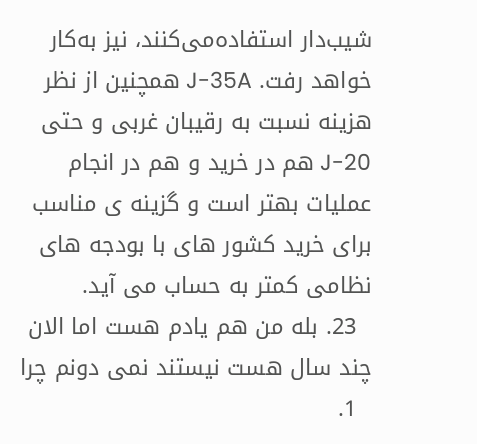شیب‌دار استفاده‌می‌کنند، نیز به‌کار خواهد رفت. J-35A همچنین از نظر هزینه نسبت به رقیبان غربی و حتی J-20 هم در خرید و هم در انجام عملیات بهتر است و گزینه ی مناسب برای خرید کشور های با بودجه های نظامی کمتر به حساب می آید.
  23. بله من هم یادم هست اما الان چند سال هست نیستند نمی دونم چرا
  1.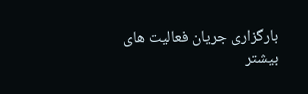بارگزاری جریان فعالیت های بیشتر